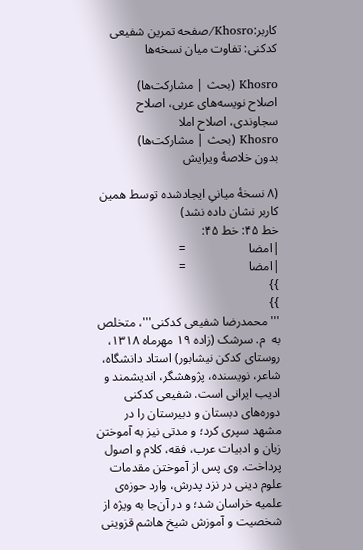کاربر:Khosro/صفحه تمرین شفیعی کدکنی: تفاوت میان نسخه‌ها

Khosro (بحث | مشارکت‌ها)
اصلاح نویسه‌های عربی، اصلاح سجاوندی، اصلاح املا
Khosro (بحث | مشارکت‌ها)
بدون خلاصۀ ویرایش

(۸ نسخهٔ میانیِ ایجادشده توسط همین کاربر نشان داده نشد)
خط ۴۵: خط ۴۵:
|امضا                    =
|امضا                    =
}}
}}
'''محمدرضا شفیعی کدکنی'''، متخلص به  م. سرشک (زاده ۱۹ مهرماه ۱۳۱۸، روستای کدکن نیشابور) استاد دانشگاه، شاعر، نویسنده، پژوهشگر، اندیشمند و ادیب ایرانی است. شفیعی کدکنی دوره‌های دبستان و دبیرستان را در مشهد سپری کرد؛ و مدتی نیز به آموختن زبان و ادبیات عرب، فقه، کلام و اصول پرداخت. وی پس از آموختن مقدمات علوم دینی در نزد پدرش، وارد حوزه‌ی علمیه خراسان شد؛ و در آن‌جا به ویژه از شخصیت و آموزش شیخ هاشم قزوینی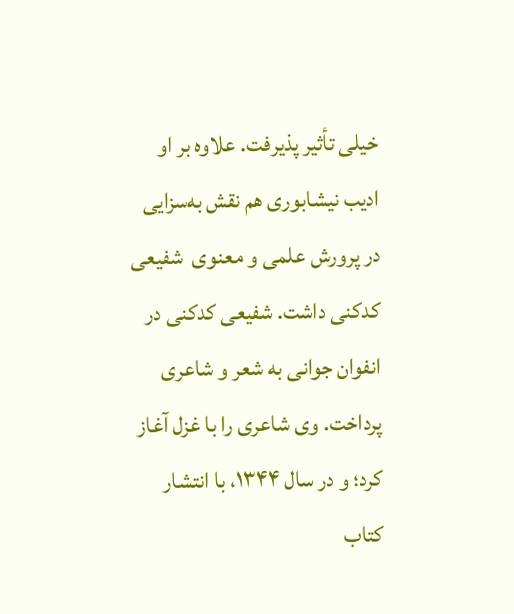خیلی تأثیر پذیرفت. علاوه بر او ادیب نیشابوری هم نقش به‌سزایی در پرورش علمی و معنوی  شفیعی کدکنی داشت. شفیعی کدکنی در انفوان جوانی به شعر و شاعری پرداخت. وی شاعری را با غزل آغاز کرد؛ و در سال ۱۳۴۴، با انتشار کتاب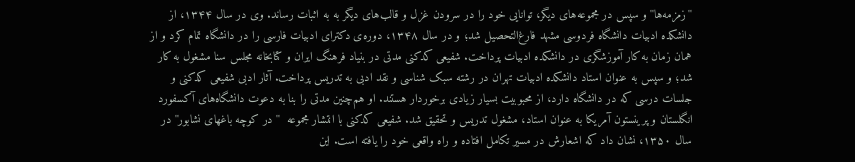''زمزمه‌ها'' و سپس در مجموعه‌های دیگر، توانایی خود را در سرودن غزل و قالب‌های دیگر به به اثبات رساند. وی در سال ۱۳۴۴، از دانشکده ادبیات دانشگاه فردوسی مشهد فارغ‌التحصیل شد؛ و در سال ۱۳۴۸، دوره‌ی دکترای ادبیات فارسی را در دانشگاه تمام کرد و از همان زمان به کار آموزشگری در دانشکده ادبیات پرداخت. شفیعی کدکنی مدتی در بنیاد فرهنگ ایران و کتابخانه مجلس سنا مشغول به کار شد؛ و سپس به عنوان استاد دانشکده ادبیات تهران در رشته سبک شناسی و نقد ادبی به تدریس پرداخت. آثار ادبی شفیعی کدکنی و جلسات درسی که در دانشگاه دارد، از محبوبیت بسیار زیادی برخوردار هستند. او هم‌چنین مدتی را بنا به دعوت دانشگاه‌های آکسفورد انگلستان و پرینستون آمریکا به عنوان استاد، مشغول تدریس و تحقیق شد. شفیعی کدکنی با انتشار مجموعه  ''در کوچه باغهای نشابور'' در سال ۱۳۵۰، نشان داد که اشعارش در مسیر تکامل افتاده و راه واقعی خود را یافته است. این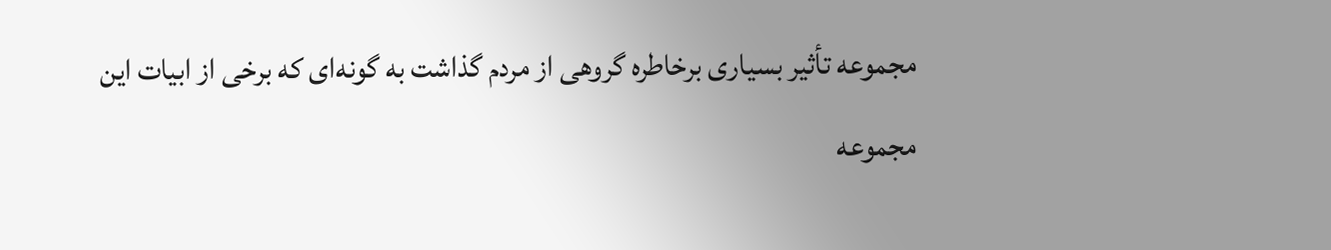مجموعه تأثیر بسیاری برخاطره گروهی از مردم گذاشت به گونه‌ای که برخی از ابیات این مجموعه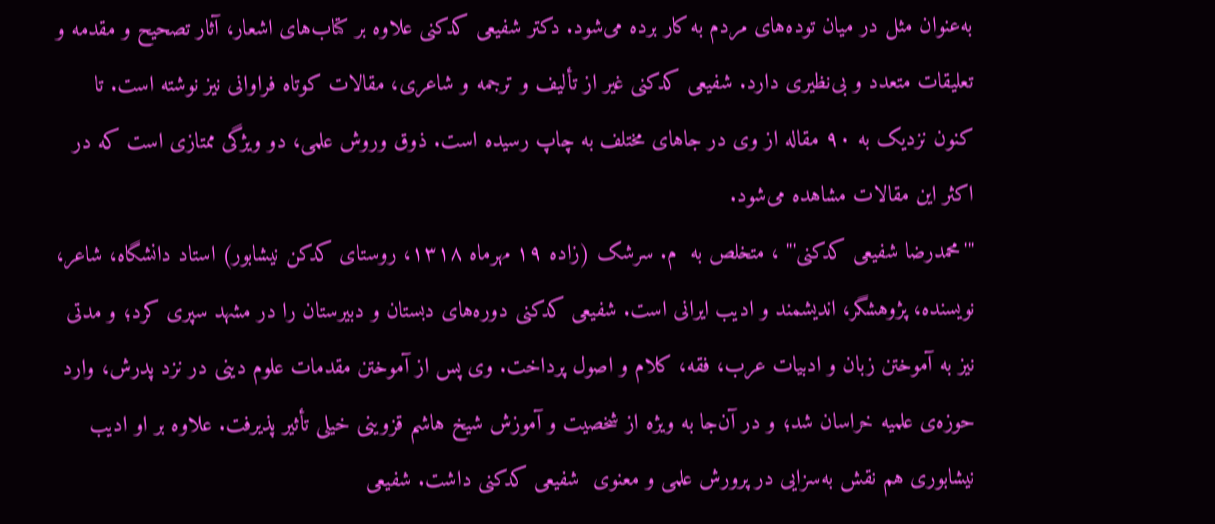به‌عنوان مثل در میان توده‌های مردم به کار برده می‌شود. دکتر شفیعی کدکنی علاوه بر کتاب‌های اشعار، آثار تصحیح و مقدمه و تعلیقات متعدد و بی‌نظیری دارد. شفیعی کدکنی غیر از تألیف و ترجمه و شاعری، مقالات کوتاه فراوانی نیز نوشته است. تا کنون نزدیک به ۹۰ مقاله از وی در جاهای مختلف به چاپ رسیده است. ذوق وروش علمی، دو ویژگی ممتازی است که در اکثر این مقالات مشاهده می‌شود.
'''محمدرضا شفیعی کدکنی''' ، متخلص به  م. سرشک (زاده ۱۹ مهرماه ۱۳۱۸، روستای کدکن نیشابور) استاد دانشگاه، شاعر، نویسنده، پژوهشگر، اندیشمند و ادیب ایرانی است. شفیعی کدکنی دوره‌های دبستان و دبیرستان را در مشهد سپری کرد؛ و مدتی نیز به آموختن زبان و ادبیات عرب، فقه، کلام و اصول پرداخت. وی پس از آموختن مقدمات علوم دینی در نزد پدرش، وارد حوزه‌ی علمیه خراسان شد؛ و در آن‌جا به ویژه از شخصیت و آموزش شیخ هاشم قزوینی خیلی تأثیر پذیرفت. علاوه بر او ادیب نیشابوری هم نقش به‌سزایی در پرورش علمی و معنوی  شفیعی کدکنی داشت. شفیعی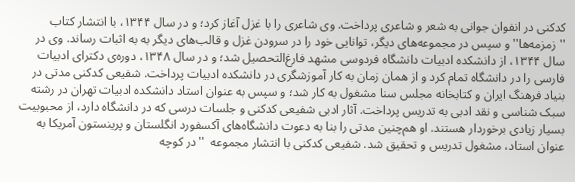کدکنی در انفوان جوانی به شعر و شاعری پرداخت. وی شاعری را با غزل آغاز کرد؛ و در سال ۱۳۴۴، با انتشار کتاب  ''زمزمه‌ها'' و سپس در مجموعه‌های دیگر، توانایی خود را در سرودن غزل و قالب‌های دیگر به به اثبات رساند. وی در سال ۱۳۴۴، از دانشکده ادبیات دانشگاه فردوسی مشهد فارغ‌التحصیل شد؛ و در سال ۱۳۴۸، دوره‌ی دکترای ادبیات فارسی را در دانشگاه تمام کرد و از همان زمان به کار آموزشگری در دانشکده ادبیات پرداخت. شفیعی کدکنی مدتی در بنیاد فرهنگ ایران و کتابخانه مجلس سنا مشغول به کار شد؛ و سپس به عنوان استاد دانشکده ادبیات تهران در رشته سبک شناسی و نقد ادبی به تدریس پرداخت. آثار ادبی شفیعی کدکنی و جلسات درسی که در دانشگاه دارد، از محبوبیت بسیار زیادی برخوردار هستند. او هم‌چنین مدتی را بنا به دعوت دانشگاه‌های آکسفورد انگلستان و پرینستون آمریکا به عنوان استاد، مشغول تدریس و تحقیق شد. شفیعی کدکنی با انتشار مجموعه  ''در کوچه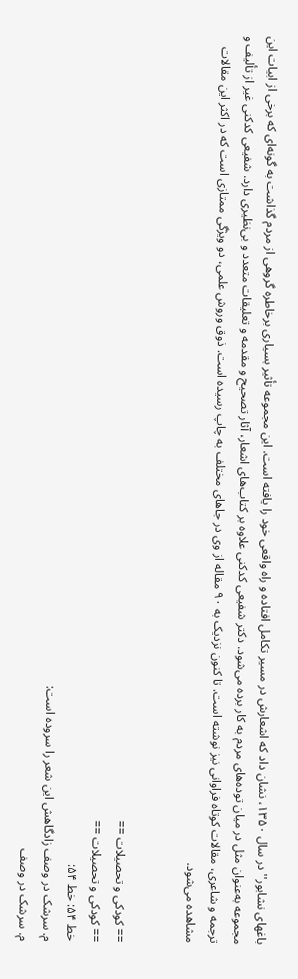باغهای نشابور'' در سال ۱۳۵۰، نشان داد که اشعارش در مسیر تکامل افتاده و راه واقعی خود را یافته است. این مجموعه تأثیر بسیاری برخاطره گروهی از مردم گذاشت به گونه‌ای که برخی از ابیات این مجموعه به‌عنوان مثل در میان توده‌های مردم به کار برده می‌شود. دکتر شفیعی کدکنی علاوه بر کتاب‌های اشعار، آثار تصحیح و مقدمه و تعلیقات متعدد و بی‌نظیری دارد. شفیعی کدکنی غیر از تألیف و ترجمه و شاعری، مقالات کوتاه فراوانی نیز نوشته است. تا کنون نزدیک به ۹۰ مقاله از وی در جاهای مختلف به چاپ رسیده است. ذوق وروش علمی، دو ویژگی ممتازی است که در اکثر این مقالات مشاهده می‌شود.


== کودکی و تحصیلات ==
== کودکی و تحصیلات ==
خط ۵۴: خط ۵۴:
م. سرشک در وصف زادگاهش این شعر را سروده است:
م. سرشک در وصف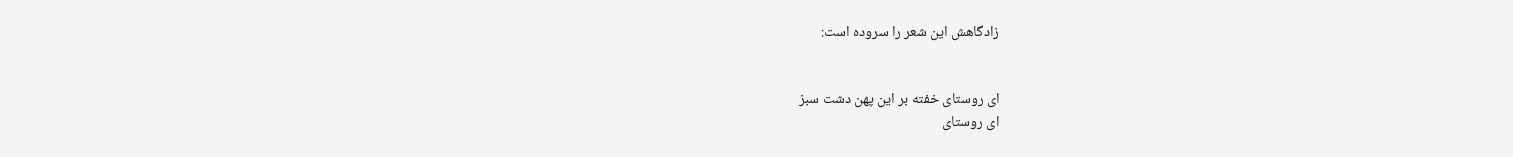زادگاهش این شعر را سروده است:


ای روستای خفته بر این پهن دشت سبز
ای روستای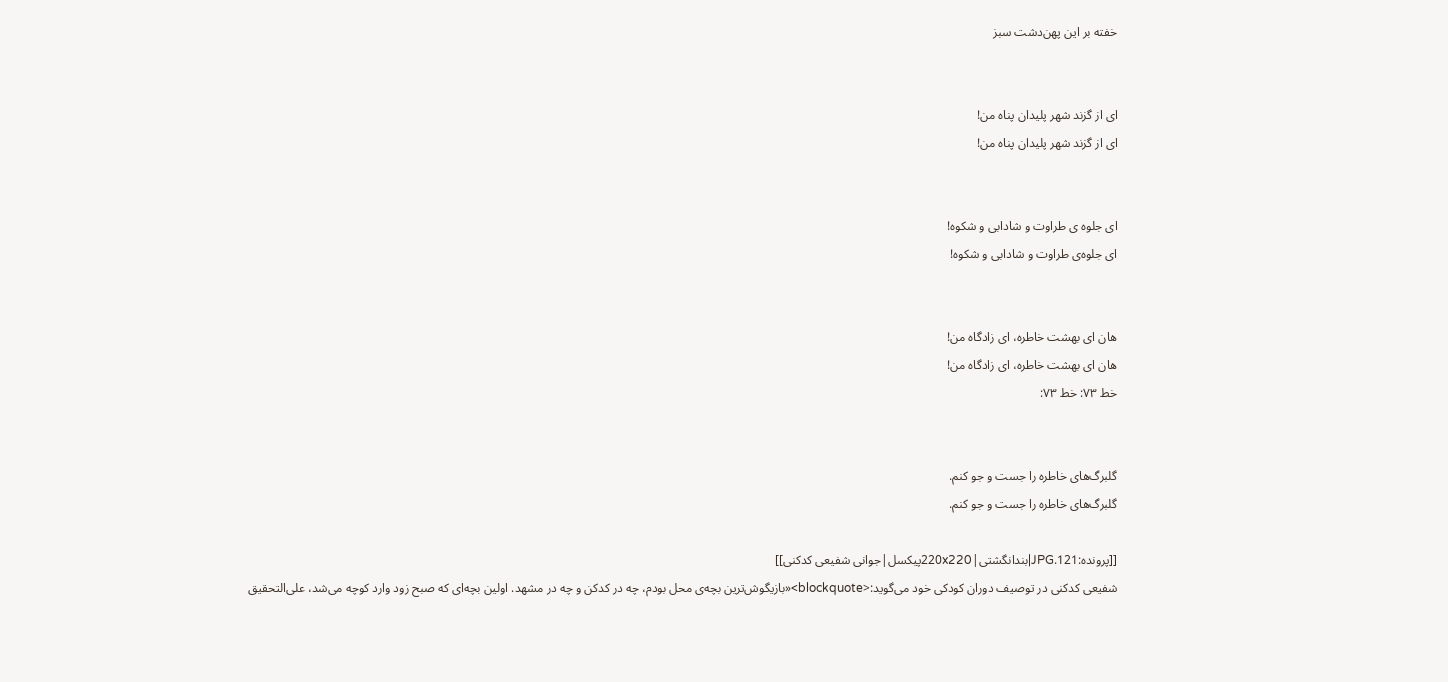خفته بر این پهن‌دشت سبز


ای از گزند شهر پلیدان پناه من!
ای از گزند شهر پلیدان پناه من!


ای جلوه ی طراوت و شادابی و شکوه!
ای جلوه‌ی طراوت و شادابی و شکوه!


هان ای بهشت خاطره، ای زادگاه من!
هان ای بهشت خاطره، ای زادگاه من!
خط ۷۳: خط ۷۳:


گلبرگ‌های خاطره را جست و جو کنم.
گلبرگ‌های خاطره را جست و جو کنم.

[[پرونده:121.JPG|بندانگشتی|220x220پیکسل|جوانی شفیعی کدکنی]]
شفیعی کدکنی در توصیف دوران کودکی خود می‌گوید:<blockquote>«بازیگوش‌ترین بچه‌ی محل بودم، چه در کدکن و چه در مشهد. اولین بچه‌ای که صبح زود وارد کوچه می‌شد، علی‌التحقیق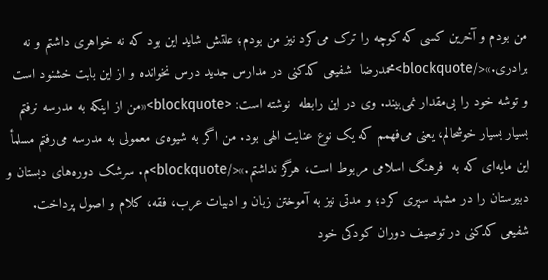من بودم و آخرین کسی که کوچه را ترک می‌کرد نیز من بودم؛ علتش شاید این بود که نه خواهری داشتم و نه برادری.»</blockquote>محمدرضا  شفیعی کدکنی در مدارس جدید درس نخوانده و از این بابت خشنود است و توشه خود را بی‌مقدار نمی‌بیند. وی در این رابطه  نوشته است: <blockquote>«من از اینکه به مدرسه نرفتم بسیار بسیار خوشحالم، یعنی می‌فهمم که یک نوع عنایت الهی بود. من اگر به شیوه‌ی معمولی به مدرسه می‌رفتم مسلمأ این مایه‌ای که به  فرهنگ اسلامی مربوط است، هرگز نداشتم.»</blockquote>م. سرشک دوره‌های دبستان و دبیرستان را در مشهد سپری کرد؛ و مدتی نیز به آموختن زبان و ادبیات عرب، فقه، کلام و اصول پرداخت.
شفیعی کدکنی در توصیف دوران کودکی خود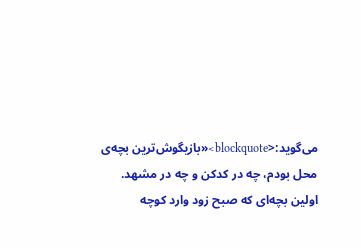می‌گوید:<blockquote>«بازیگوش‌ترین بچه‌ی محل بودم، چه در کدکن و چه در مشهد. اولین بچه‌ای که صبح زود وارد کوچه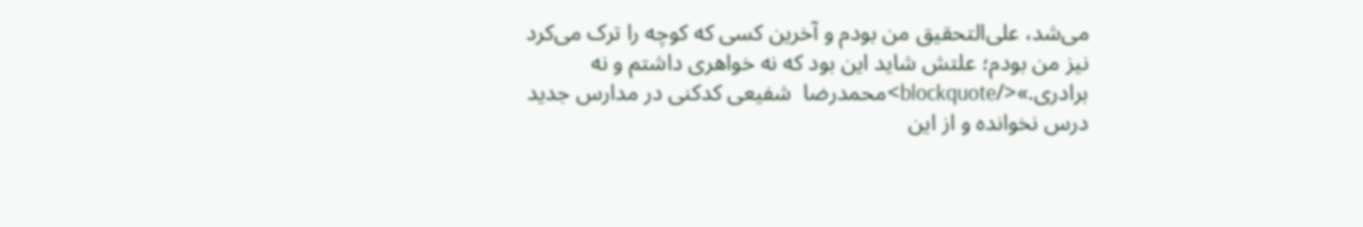می‌شد، علی‌التحقیق من بودم و آخرین کسی که کوچه را ترک می‌کرد نیز من بودم؛ علتش شاید این بود که نه خواهری داشتم و نه برادری.»</blockquote>محمدرضا  شفیعی کدکنی در مدارس جدید درس نخوانده و از این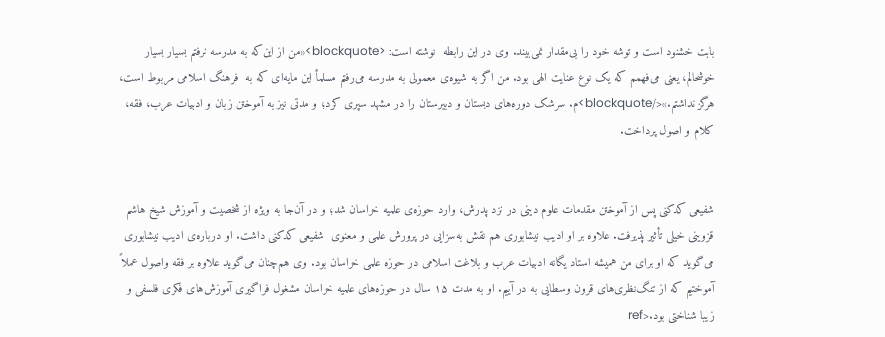بابت خشنود است و توشه خود را بی‌مقدار نمی‌بیند. وی در این رابطه  نوشته است: <blockquote>«من از این‌که به مدرسه نرفتم بسیار بسیار خوشحالم، یعنی می‌فهمم که یک نوع عنایت الهی بود. من اگر به شیوه‌ی معمولی به مدرسه می‌رفتم مسلمأ این مایه‌ای که به  فرهنگ اسلامی مربوط است، هرگز نداشتم.»</blockquote>م. سرشک دوره‌های دبستان و دبیرستان را در مشهد سپری کرد؛ و مدتی نیز به آموختن زبان و ادبیات عرب، فقه، کلام و اصول پرداخت.


شفیعی کدکنی پس از آموختن مقدمات علوم دینی در نزد پدرش، وارد حوزه‌ی علمیه خراسان شد؛ و در آن‌جا به ویژه از شخصیت و آموزش شیخ هاشم قزوینی خیلی تأثیر پذیرفت. علاوه بر او ادیب نیشابوری هم نقش به‌سزایی در پرورش علمی و معنوی  شفیعی کدکنی داشت. او درباره‌ی ادیب نیشابوری می‌گوید که او برای من همیشه استاد یگانه ادبیات عرب و بلاغت اسلامی در حوزه علمی خراسان بود. وی هم‌چنان می‌گوید علاوه بر فقه واصول عملاً آموختیم که از تنگ‌نظری‌های قرون وسطایی به در آییم. او به مدت ۱۵ سال در حوزه‌های علمیه خراسان مشغول فراگیری آموزش‌های فکری فلسفی و زیبا شناختی بود.<ref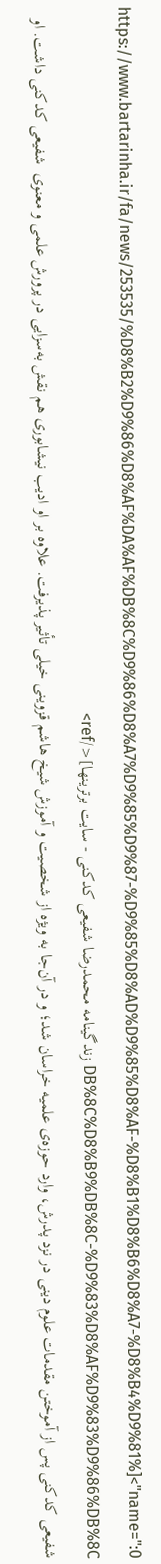name=":0">[https://www.bartarinha.ir/fa/news/253535/%D8%B2%D9%86%D8%AF%DA%AF%DB%8C%D9%86%D8%A7%D9%85%D9%87-%D9%85%D8%AD%D9%85%D8%AF-%D8%B1%D8%B6%D8%A7-%D8%B4%D9%81%DB%8C%D8%B9%DB%8C-%D9%83%D8%AF%D9%83%D9%86%DB%8C زندگینامه محمدرضا شفیعی کدکنی - سایت برترینها]</ref>
شفیعی کدکنی پس از آموختن مقدمات علوم دینی در نزد پدرش، وارد حوزه‌ی علمیه خراسان شد؛ و در آن‌جا به ویژه از شخصیت و آموزش شیخ هاشم قزوینی خیلی تأثیر پذیرفت. علاوه بر او ادیب نیشابوری هم نقش به‌سزایی در پرورش علمی و معنوی  شفیعی کدکنی داشت. او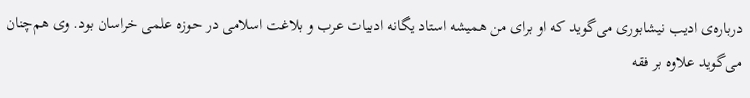درباره‌ی ادیب نیشابوری می‌گوید که او برای من همیشه استاد یگانه ادبیات عرب و بلاغت اسلامی در حوزه علمی خراسان بود. وی هم‌چنان می‌گوید علاوه بر فقه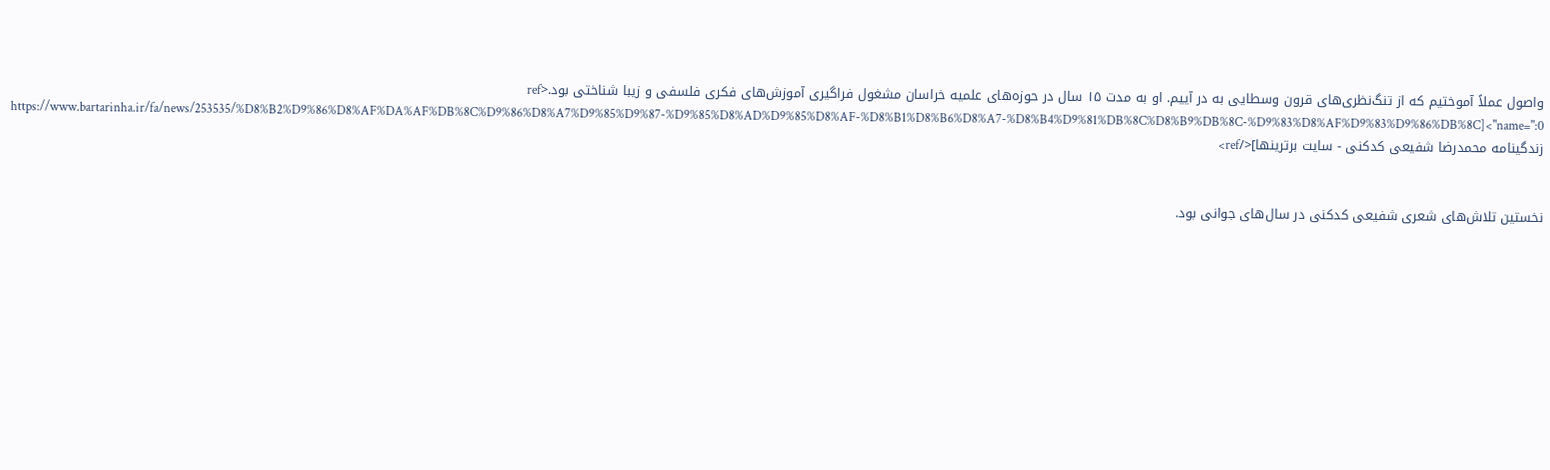واصول عملاً آموختیم که از تنگ‌نظری‌های قرون وسطایی به در آییم. او به مدت ۱۵ سال در حوزه‌های علمیه خراسان مشغول فراگیری آموزش‌های فکری فلسفی و زیبا شناختی بود.<ref name=":0">[https://www.bartarinha.ir/fa/news/253535/%D8%B2%D9%86%D8%AF%DA%AF%DB%8C%D9%86%D8%A7%D9%85%D9%87-%D9%85%D8%AD%D9%85%D8%AF-%D8%B1%D8%B6%D8%A7-%D8%B4%D9%81%DB%8C%D8%B9%DB%8C-%D9%83%D8%AF%D9%83%D9%86%DB%8C زندگینامه محمدرضا شفیعی کدکنی - سایت برترینها]</ref>


نخستین تلاش‌های شعری شفیعی کدکنی در سال‌های جوانی بود.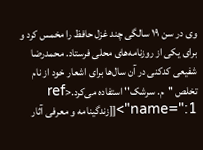وی در سن ۱۹ سالگی چند غزل حافظ را مخمس کرد و برای یکی از روزنامه‌های محلی فرستاد. محمدرضا شفیعی کدکنی در آن سال‌ها برای اشعار خود از نام تخلص ''م. سرشک'' استفاده می‌کرد.<ref name=":1">[[زندگینامه و معرفی آثار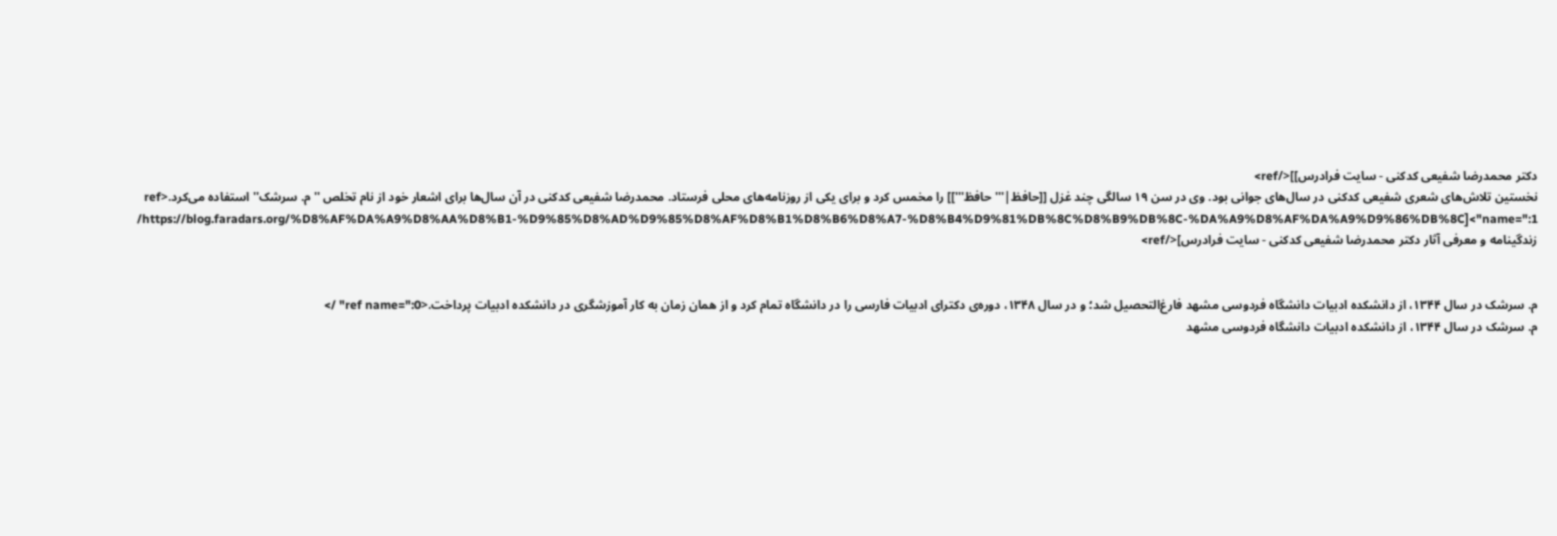دکتر محمدرضا شفیعی کدکنی - سایت فرادرس]]</ref>
نخستین تلاش‌های شعری شفیعی کدکنی در سال‌های جوانی بود. وی در سن ۱۹ سالگی چند غزل [[حافظ|'''حافظ''']] را مخمس کرد و برای یکی از روزنامه‌های محلی فرستاد. محمدرضا شفیعی کدکنی در آن سال‌ها برای اشعار خود از نام تخلص ''م. سرشک'' استفاده می‌کرد.<ref name=":1">[https://blog.faradars.org/%D8%AF%DA%A9%D8%AA%D8%B1-%D9%85%D8%AD%D9%85%D8%AF%D8%B1%D8%B6%D8%A7-%D8%B4%D9%81%DB%8C%D8%B9%DB%8C-%DA%A9%D8%AF%DA%A9%D9%86%DB%8C/ زندگینامه و معرفی آثار دکتر محمدرضا شفیعی کدکنی - سایت فرادرس]</ref>


م. سرشک در سال ۱۳۴۴، از دانشکده ادبیات دانشگاه فردوسی مشهد فارغ‌التحصیل شد؛ و در سال ۱۳۴۸، دوره‌ی دکترای ادبیات فارسی را در دانشگاه تمام کرد و از همان زمان به کار آموزشگری در دانشکده ادبیات پرداخت.<ref name=":0" />
م. سرشک در سال ۱۳۴۴، از دانشکده ادبیات دانشگاه فردوسی مشهد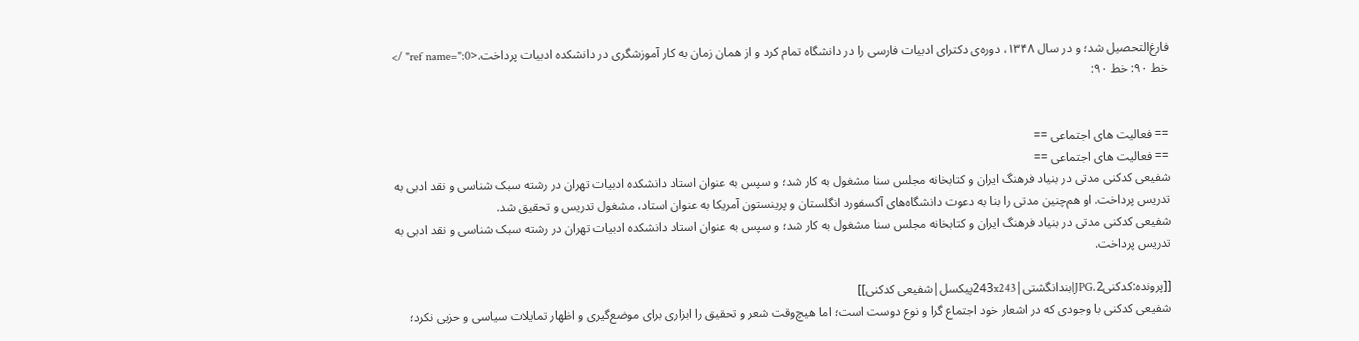فارغ‌التحصیل شد؛ و در سال ۱۳۴۸، دوره‌ی دکترای ادبیات فارسی را در دانشگاه تمام کرد و از همان زمان به کار آموزشگری در دانشکده ادبیات پرداخت.<ref name=":0" />
خط ۹۰: خط ۹۰:


== فعالیت های اجتماعی ==
== فعالیت های اجتماعی ==
شفیعی کدکنی مدتی در بنیاد فرهنگ ایران و کتابخانه مجلس سنا مشغول به کار شد؛ و سپس به عنوان استاد دانشکده ادبیات تهران در رشته سبک شناسی و نقد ادبی به تدریس پرداخت. او هم‌چنین مدتی را بنا به دعوت دانشگاه‌های آکسفورد انگلستان و پرینستون آمریکا به عنوان استاد، مشغول تدریس و تحقیق شد.
شفیعی کدکنی مدتی در بنیاد فرهنگ ایران و کتابخانه مجلس سنا مشغول به کار شد؛ و سپس به عنوان استاد دانشکده ادبیات تهران در رشته سبک شناسی و نقد ادبی به تدریس پرداخت.

[[پرونده:کدکنی2.JPG|بندانگشتی|243x243پیکسل|شفیعی کدکنی]]
شفیعی کدکنی با وجودی که در اشعار خود اجتماع گرا و نوع دوست است؛ اما هیچ‌وقت شعر و تحقیق را ابزاری برای موضع‌گیری و اظهار تمایلات سیاسی و حزبی نکرد؛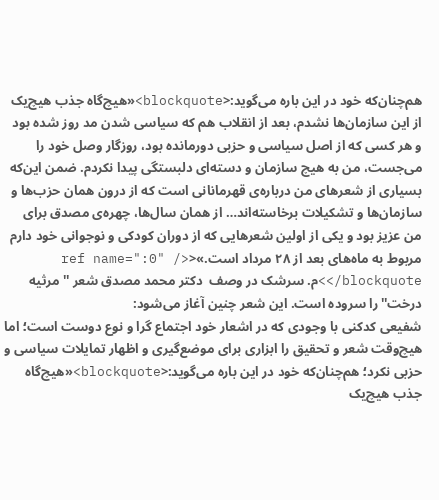هم‌چنان‌که خود در این باره می‌گوید:<blockquote>«هیچ‌گاه جذب هیچ‌یک از این سازمان‌ها نشدم، بعد از انقلاب هم که سیاسی شدن مد روز شده بود و هر کسی که از اصل سیاسی و حزبی دورمانده بود، روزگار وصل خود را می‌جست، من به هیچ سازمان و دسته‌ای دلبستگی پیدا نکردم. ضمن این‌که بسیاری از شعرهای من درباره‌ی قهرمانانی است که از درون همان حزب‌ها و سازمان‌ها و تشکیلات برخاسته‌اند… از همان سال‌ها، چهره‌ی مصدق برای من عزیز بود و یکی از اولین شعرهایی که از دوران کودکی و نوجوانی خود دارم مربوط به ماه‌های بعد از ۲۸ مرداد است.»<ref name=":0" /> </blockquote>م. سرشک در وصف  دکتر محمد مصدق شعر ''مرثیه درخت'' را سروده است. این شعر چنین آغاز می‌شود:
شفیعی کدکنی با وجودی که در اشعار خود اجتماع گرا و نوع دوست است؛ اما هیچ‌وقت شعر و تحقیق را ابزاری برای موضع‌گیری و اظهار تمایلات سیاسی و حزبی نکرد؛ هم‌چنان‌که خود در این باره می‌گوید:<blockquote>«هیچ‌گاه جذب هیچ‌یک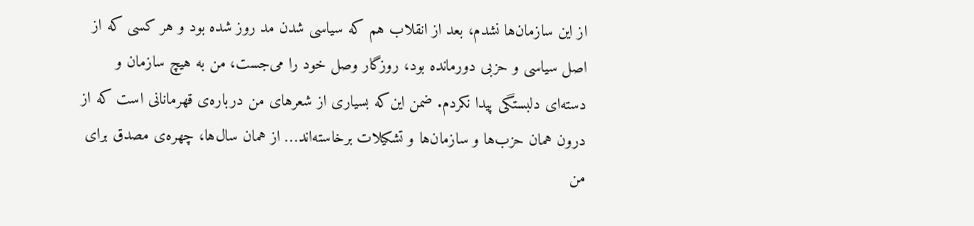از این سازمان‌ها نشدم، بعد از انقلاب هم که سیاسی شدن مد روز شده بود و هر کسی که از اصل سیاسی و حزبی دورمانده بود، روزگار وصل خود را می‌جست، من به هیچ سازمان و دسته‌ای دلبستگی پیدا نکردم. ضمن این‌که بسیاری از شعرهای من درباره‌ی قهرمانانی است که از درون همان حزب‌ها و سازمان‌ها و تشکیلات برخاسته‌اند… از همان سال‌ها، چهره‌ی مصدق برای من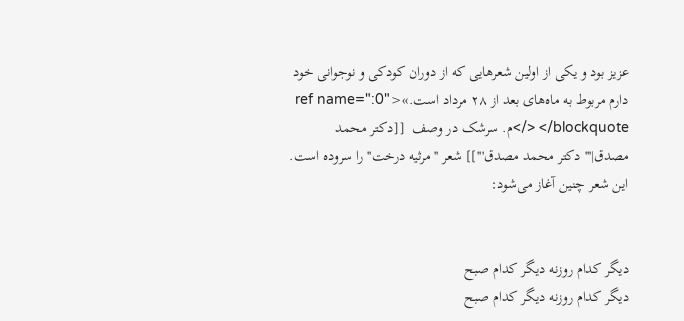عزیز بود و یکی از اولین شعرهایی که از دوران کودکی و نوجوانی خود دارم مربوط به ماه‌های بعد از ۲۸ مرداد است.»<ref name=":0" /> </blockquote>م. سرشک در وصف  [[دکتر محمد مصدق|'''دکتر محمد مصدق''']] شعر ''مرثیه درخت'' را سروده است. این شعر چنین آغاز می‌شود:


دیگر کدام روزنه دیگر کدام صبح
دیگر کدام روزنه دیگر کدام صبح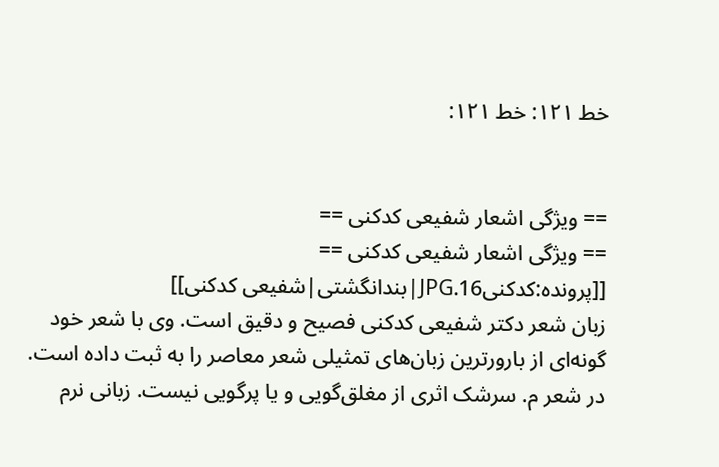خط ۱۲۱: خط ۱۲۱:


== ویژگی اشعار شفیعی کدکنی ==
== ویژگی اشعار شفیعی کدکنی ==
[[پرونده:کدکنی16.JPG|بندانگشتی|شفیعی کدکنی]]
زبان شعر دکتر شفیعی کدکنی فصیح و دقیق است. وی با شعر خود گونه‌ای از بارورترین زبان‌های تمثیلی شعر معاصر را به ثبت داده است. در شعر م. سرشک اثری از مغلق‌گویی و یا پرگویی نیست. زبانی نرم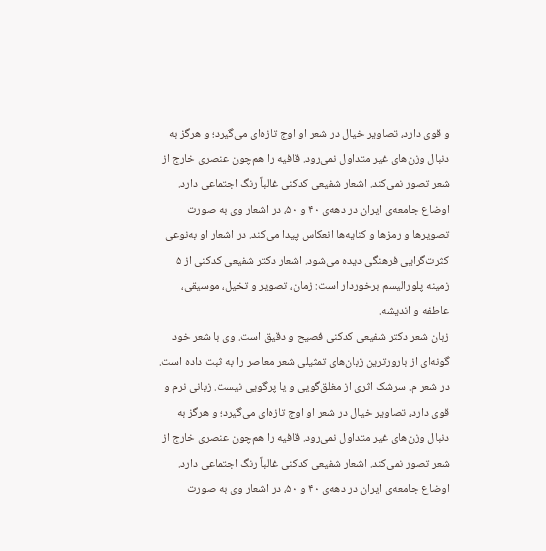و قوی دارد، تصاویر خیال در شعر او اوج تازه‌ای می‌گیرد؛ و هرگز به دنبال وزن‌های غیر متداول نمی‌رود. قافیه را هم‌چون عنصری خارج از شعر تصور نمی‌کند. اشعار شفیعی کدکنی غالباً رنگ اجتماعی دارد. اوضاع جامعه‌ی ایران در دهه‌ی ۴۰ و ۵۰، در اشعار وی به صورت تصویرها و رمزها و کنایه‌ها انعکاس پیدا می‌کند. در اشعار او به‌نوعی کثرت‌گرایی فرهنگی دیده می‌شود. اشعار دکتر شفیعی کدکنی از ۵ زمینه پلورالیسم برخوردار است: زمان، تصویر و تخیل، موسیقی، عاطفه و اندیشه.
زبان شعر دکتر شفیعی کدکنی فصیح و دقیق است. وی با شعر خود گونه‌ای از بارورترین زبان‌های تمثیلی شعر معاصر را به ثبت داده است. در شعر م. سرشک اثری از مغلق‌گویی و یا پرگویی نیست. زبانی نرم و قوی دارد، تصاویر خیال در شعر او اوج تازه‌ای می‌گیرد؛ و هرگز به دنبال وزن‌های غیر متداول نمی‌رود. قافیه را هم‌چون عنصری خارج از شعر تصور نمی‌کند. اشعار شفیعی کدکنی غالباً رنگ اجتماعی دارد. اوضاع جامعه‌ی ایران در دهه‌ی ۴۰ و ۵۰، در اشعار وی به صورت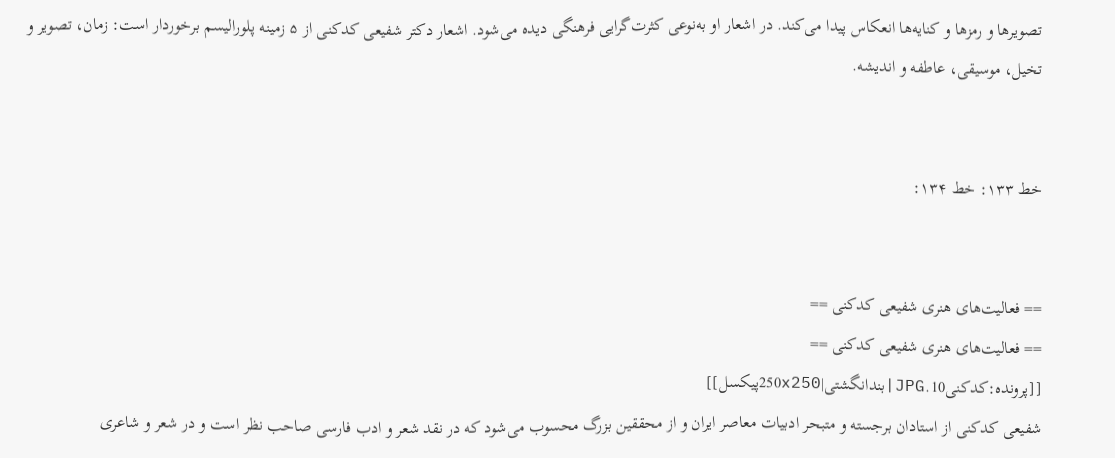تصویرها و رمزها و کنایه‌ها انعکاس پیدا می‌کند. در اشعار او به‌نوعی کثرت‌گرایی فرهنگی دیده می‌شود. اشعار دکتر شفیعی کدکنی از ۵ زمینه پلورالیسم برخوردار است: زمان، تصویر و تخیل، موسیقی، عاطفه و اندیشه.


خط ۱۳۳: خط ۱۳۴:


== فعالیت‌های هنری شفیعی کدکنی ==
== فعالیت‌های هنری شفیعی کدکنی ==
[[پرونده:کدکنی10.JPG|بندانگشتی|250x250پیکسل]]
شفیعی کدکنی از استادان برجسته و متبحر ادبیات معاصر ایران و از محققین بزرگ محسوب می‌شود که در نقد شعر و ادب فارسی صاحب نظر است و در شعر و شاعری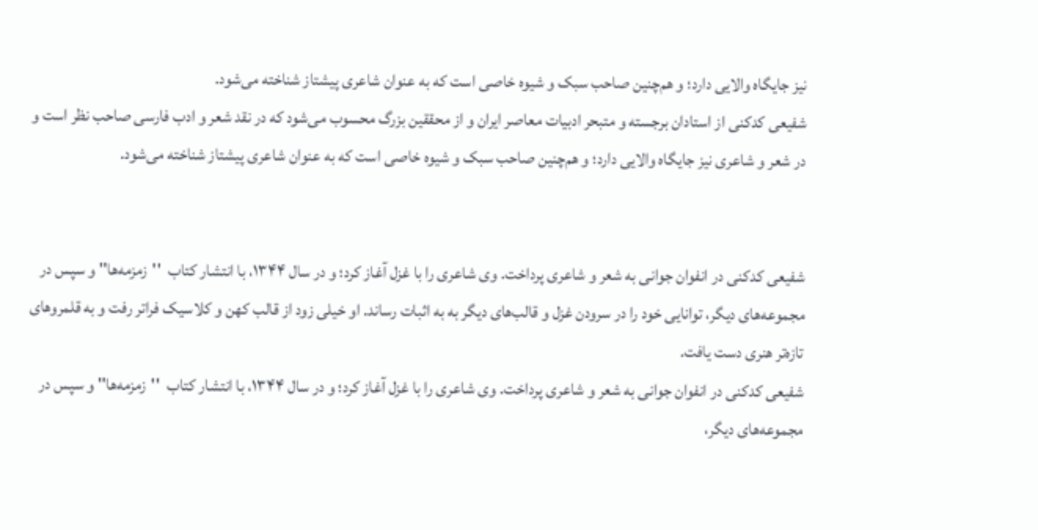نیز جایگاه والایی دارد؛ و هم‌چنین صاحب سبک و شیوه خاصی است که به عنوان شاعری پیشتاز شناخته می‌شود.
شفیعی کدکنی از استادان برجسته و متبحر ادبیات معاصر ایران و از محققین بزرگ محسوب می‌شود که در نقد شعر و ادب فارسی صاحب نظر است و در شعر و شاعری نیز جایگاه والایی دارد؛ و هم‌چنین صاحب سبک و شیوه خاصی است که به عنوان شاعری پیشتاز شناخته می‌شود.


شفیعی کدکنی در انفوان جوانی به شعر و شاعری پرداخت. وی شاعری را با غزل آغاز کرد؛ و در سال ۱۳۴۴، با انتشار کتاب  ''زمزمه‌ها'' و سپس در مجموعه‌های دیگر، توانایی خود را در سرودن غزل و قالب‌های دیگر به به اثبات رساند. او خیلی زود از قالب کهن و کلاسیک فراتر رفت و به قلمروهای تازه‌تر هنری دست یافت.
شفیعی کدکنی در انفوان جوانی به شعر و شاعری پرداخت. وی شاعری را با غزل آغاز کرد؛ و در سال ۱۳۴۴، با انتشار کتاب  ''زمزمه‌ها'' و سپس در مجموعه‌های دیگر،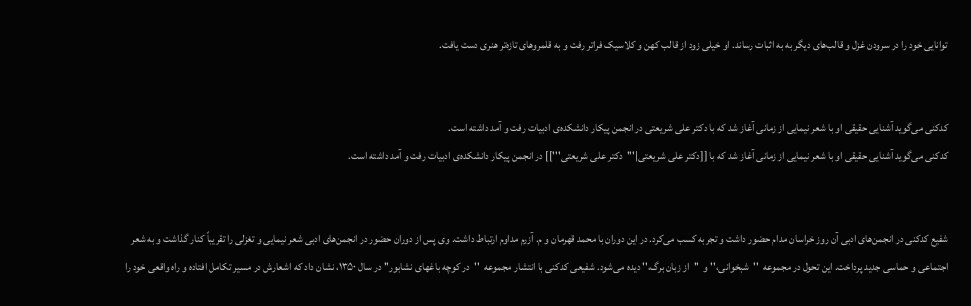توانایی خود را در سرودن غزل و قالب‌های دیگر به به اثبات رساند. او خیلی زود از قالب کهن و کلاسیک فراتر رفت و به قلمروهای تازه‌تر هنری دست یافت.


کدکنی می‌گوید آشنایی حقیقی او با شعر نیمایی از زمانی آغاز شد که با دکتر علی شریعتی در انجمن پیکار دانشکده‌ی ادبیات رفت و آمد داشته است.
کدکنی می‌گوید آشنایی حقیقی او با شعر نیمایی از زمانی آغاز شد که با [[دکتر علی شریعتی|'''دکتر علی شریعتی''']] در انجمن پیکار دانشکده‌ی ادبیات رفت و آمد داشته است.


شفیع کدکنی در انجمن‌های ادبی آن روز خراسان مدام حضور داشت و تجربه کسب می‌کرد. در این دوران با محمد قهرمان و م. آزرم مداوم ارتباط داشت. وی پس از دوران حضور در انجمن‌های ادبی شعر نیمایی و تغزلی را تقریباً کنار گذاشت و به شعر اجتماعی و حماسی جدید پرداخت. این تحول در مجموعه  ''شبخوانی،'' و  ''از زبان برگ،'' دیده می‌شود. شفیعی کدکنی با انتشار مجموعه  ''در کوچه باغهای نشابور'' در سال ۱۳۵۰، نشان داد که اشعارش در مسیر تکامل افتاده و راه واقعی خود را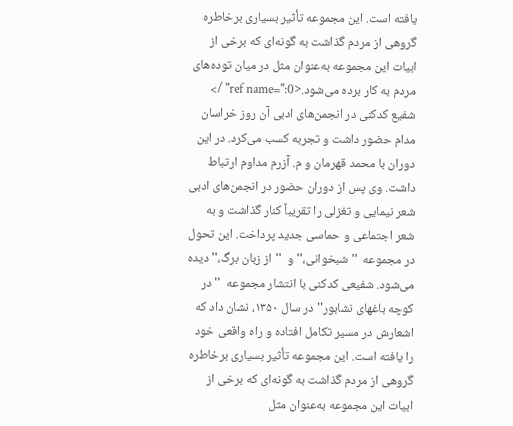یافته است. این مجموعه تأثیر بسیاری برخاطره گروهی از مردم گذاشت به گونه‌ای که برخی از ابیات این مجموعه به‌عنوان مثل در میان توده‌های مردم به کار برده می‌شود.<ref name=":0" />
شفیع کدکنی در انجمن‌های ادبی آن روز خراسان مدام حضور داشت و تجربه کسب می‌کرد. در این دوران با محمد قهرمان و م. آزرم مداوم ارتباط داشت. وی پس از دوران حضور در انجمن‌های ادبی شعر نیمایی و تغزلی را تقریباً کنار گذاشت و به شعر اجتماعی و حماسی جدید پرداخت. این تحول در مجموعه  ''شبخوانی،'' و  ''از زبان برگ،'' دیده می‌شود. شفیعی کدکنی با انتشار مجموعه  ''در کوچه باغهای نشابور'' در سال ۱۳۵۰، نشان داد که اشعارش در مسیر تکامل افتاده و راه واقعی خود را یافته است. این مجموعه تأثیر بسیاری برخاطره گروهی از مردم گذاشت به گونه‌ای که برخی از ابیات این مجموعه به‌عنوان مثل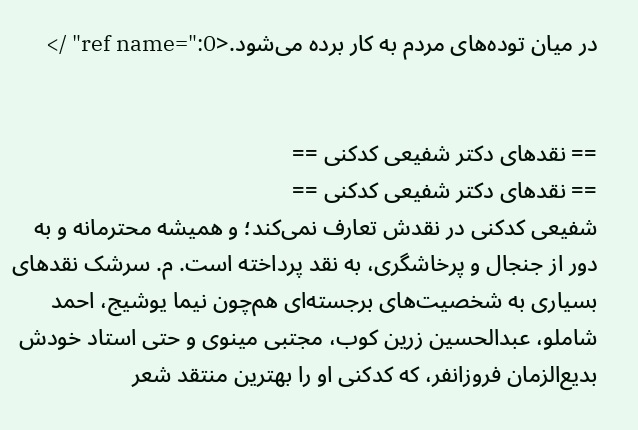در میان توده‌های مردم به کار برده می‌شود.<ref name=":0" />


== نقدهای دکتر شفیعی کدکنی ==
== نقدهای دکتر شفیعی کدکنی ==
شفیعی کدکنی در نقدش تعارف نمی‌کند؛ و همیشه محترمانه و به دور از جنجال و پرخاشگری، به نقد پرداخته است. م. سرشک نقدهای بسیاری به شخصیت‌های برجسته‌ای هم‌چون نیما یوشیج، احمد شاملو، عبدالحسین زرین کوب، مجتبی مینوی و حتی استاد خودش بدیع‌الزمان فروزانفر، که کدکنی او را بهترین منتقد شعر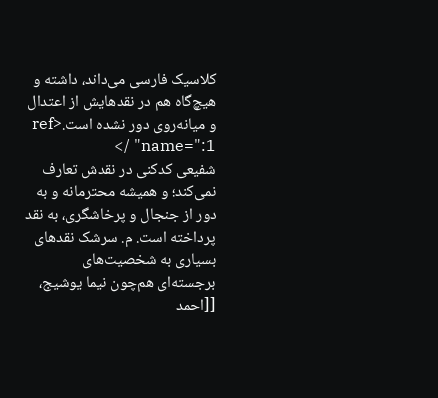کلاسیک فارسی می‌داند، داشته و هیچ‌گاه هم در نقدهایش از اعتدال و میانه‌روی دور نشده است.<ref name=":1" />
شفیعی کدکنی در نقدش تعارف نمی‌کند؛ و همیشه محترمانه و به دور از جنجال و پرخاشگری، به نقد پرداخته است. م. سرشک نقدهای بسیاری به شخصیت‌های برجسته‌ای هم‌چون نیما یوشیج، [[احمد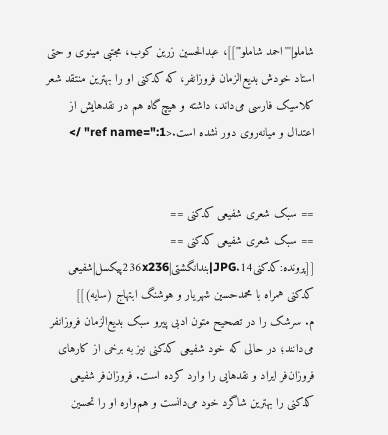شاملو|'''احمد شاملو''']]، عبدالحسین زرین کوب، مجتبی مینوی و حتی استاد خودش بدیع‌الزمان فروزانفر، که کدکنی او را بهترین منتقد شعر کلاسیک فارسی می‌داند، داشته و هیچ‌گاه هم در نقدهایش از اعتدال و میانه‌روی دور نشده است.<ref name=":1" />


== سبک شعری شفیعی کدکنی ==
== سبک شعری شفیعی کدکنی ==
[[پرونده:کدکنی14.JPG|بندانگشتی|236x236پیکسل|شفیعی کدکنی همراه با محمدحسین شهریار و هوشنگ ابتهاج (سایه)]]
م. سرشک را در تصحیح متون ادبی پیرو سبک بدیع‌الزمان فروزانفر می‌دانند؛ در حالی که خود شفیعی کدکنی نیز به برخی از کارهای فروزان‌فر ایراد و نقدهایی را وارد کرده است. فروزان‌فر شفیعی کدکنی را بهترین شاگرد خود می‌دانست و هم‌واره او را تحسین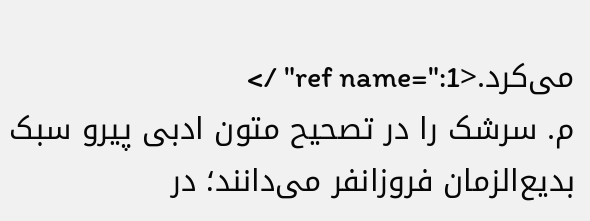می‌کرد.<ref name=":1" />
م. سرشک را در تصحیح متون ادبی پیرو سبک بدیع‌الزمان فروزانفر می‌دانند؛ در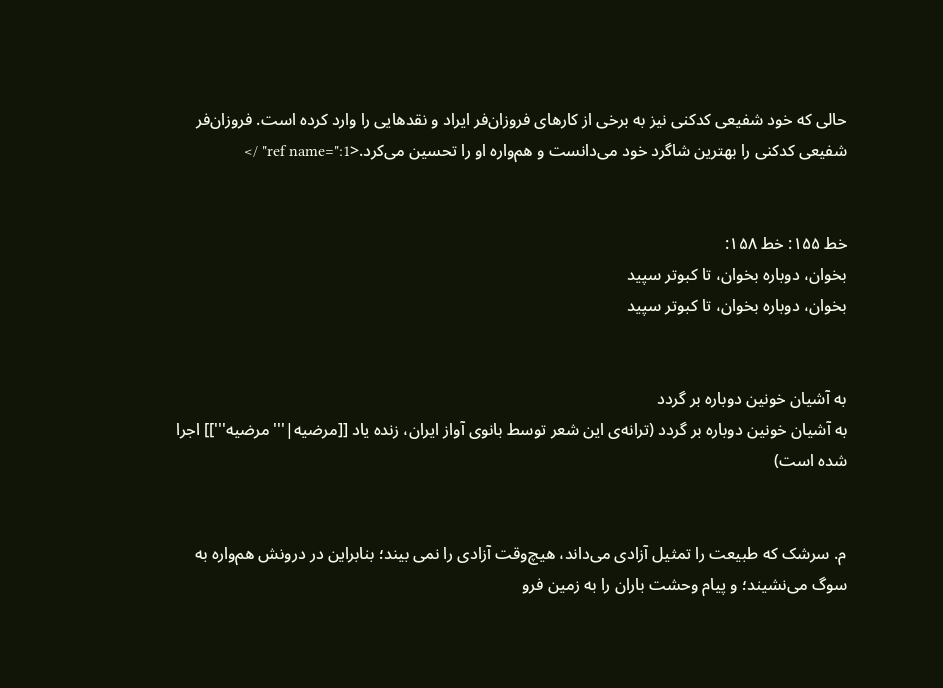حالی که خود شفیعی کدکنی نیز به برخی از کارهای فروزان‌فر ایراد و نقدهایی را وارد کرده است. فروزان‌فر شفیعی کدکنی را بهترین شاگرد خود می‌دانست و هم‌واره او را تحسین می‌کرد.<ref name=":1" />


خط ۱۵۵: خط ۱۵۸:
بخوان، دوباره بخوان، تا کبوتر سپید
بخوان، دوباره بخوان، تا کبوتر سپید


به آشیان خونین دوباره بر گردد
به آشیان خونین دوباره بر گردد (ترانه‌ی این شعر توسط بانوی آواز ایران، زنده یاد [[مرضیه|'''مرضیه''']] اجرا شده است)


م. سرشک که طبیعت را تمثیل آزادی می‌داند، هیچ‌وقت آزادی را نمی بیند؛ بنابراین در درونش هم‌واره به سوگ می‌نشیند؛ و پیام وحشت باران را به زمین فرو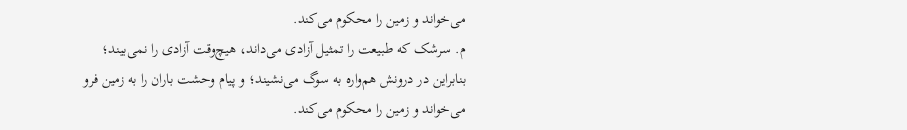می‌خواند و زمین را محکوم می‌کند.
م. سرشک که طبیعت را تمثیل آزادی می‌داند، هیچ‌وقت آزادی را نمی‌بیند؛ بنابراین در درونش هم‌واره به سوگ می‌نشیند؛ و پیام وحشت باران را به زمین فرو می‌خواند و زمین را محکوم می‌کند.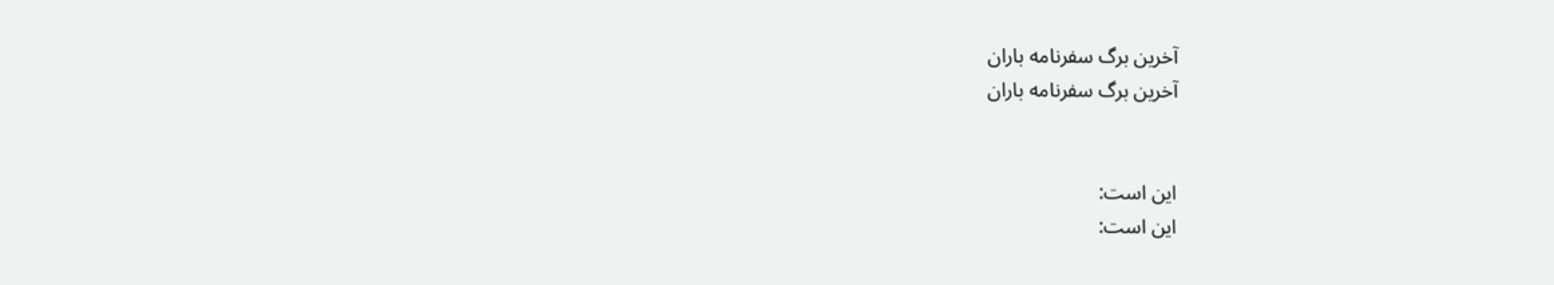آخرین برگ سفرنامه باران
آخرین برگ سفرنامه باران


این است:
این است: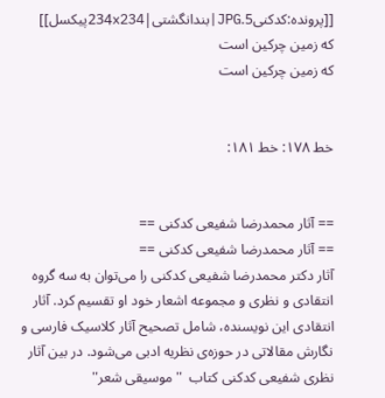[[پرونده:کدکنی5.JPG|بندانگشتی|234x234پیکسل]]
که زمین چرکین است
که زمین چرکین است


خط ۱۷۸: خط ۱۸۱:


== آثار محمدرضا شفیعی کدکنی ==
== آثار محمدرضا شفیعی کدکنی ==
آثار دکتر محمدرضا شفیعی کدکنی را می‌توان به سه گروه انتقادی و نظری و مجموعه اشعار خود او تقسیم کرد. آثار انتقادی این نویسنده، شامل تصحیح آثار کلاسیک فارسی و نگارش مقالاتی در حوزه‌ی نظریه ادبی می‌شود. در بین آثار نظری شفیعی کدکنی کتاب  ''موسیقی شعر''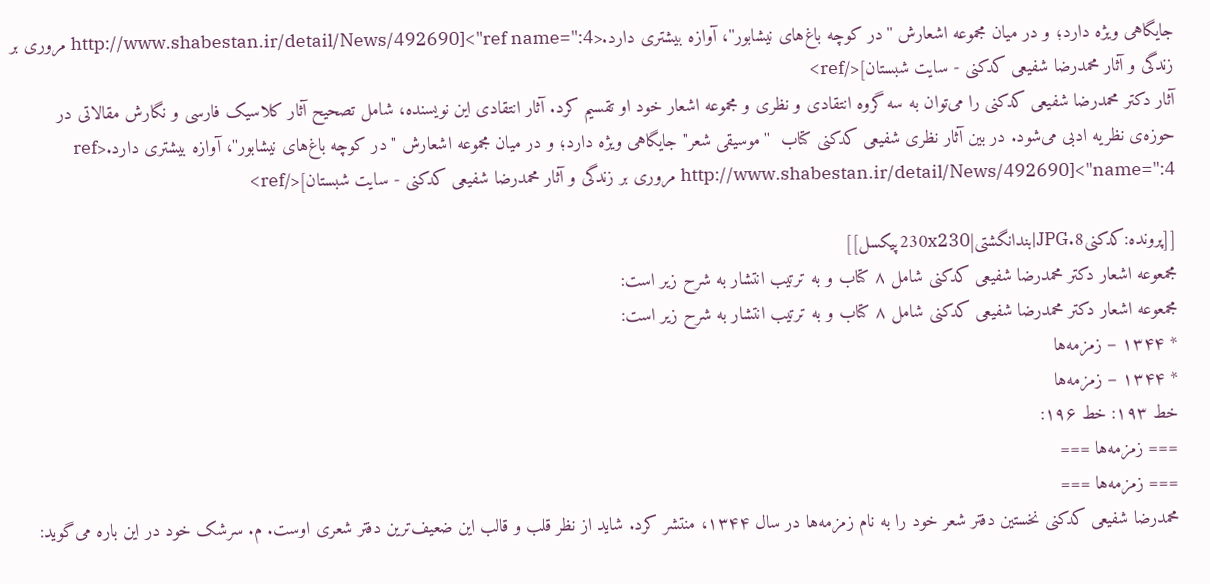جایگاهی ویژه دارد؛ و در میان مجموعه اشعارش ''در کوچه باغ‌های نیشابور''، آوازه بیشتری دارد.<ref name=":4">[http://www.shabestan.ir/detail/News/492690 مروری بر زندگی و آثار محمدرضا شفیعی کدکنی - سایت شبستان]</ref>
آثار دکتر محمدرضا شفیعی کدکنی را می‌توان به سه گروه انتقادی و نظری و مجموعه اشعار خود او تقسیم کرد. آثار انتقادی این نویسنده، شامل تصحیح آثار کلاسیک فارسی و نگارش مقالاتی در حوزه‌ی نظریه ادبی می‌شود. در بین آثار نظری شفیعی کدکنی کتاب  ''موسیقی شعر'' جایگاهی ویژه دارد؛ و در میان مجموعه اشعارش ''در کوچه باغ‌های نیشابور''، آوازه بیشتری دارد.<ref name=":4">[http://www.shabestan.ir/detail/News/492690 مروری بر زندگی و آثار محمدرضا شفیعی کدکنی - سایت شبستان]</ref>

[[پرونده:کدکنی8.JPG|بندانگشتی|230x230پیکسل]]
مجمعوعه اشعار دکتر محمدرضا شفیعی کدکنی شامل ۸ کتاب و به ترتیب انتشار به شرح زیر است:
مجمعوعه اشعار دکتر محمدرضا شفیعی کدکنی شامل ۸ کتاب و به ترتیب انتشار به شرح زیر است:
* ۱۳۴۴ – زمزمه‌ها
* ۱۳۴۴ – زمزمه‌ها
خط ۱۹۳: خط ۱۹۶:
=== زمزمه‌ها ===
=== زمزمه‌ها ===
محمدرضا شفیعی کدکنی نخستین دفتر شعر خود را به نام زمزمه‌ها در سال ۱۳۴۴، منتشر کرد. شاید از نظر قلب و قالب این ضعیف‌ترین دفتر شعری اوست. م. سرشک خود در این باره می‌گوید: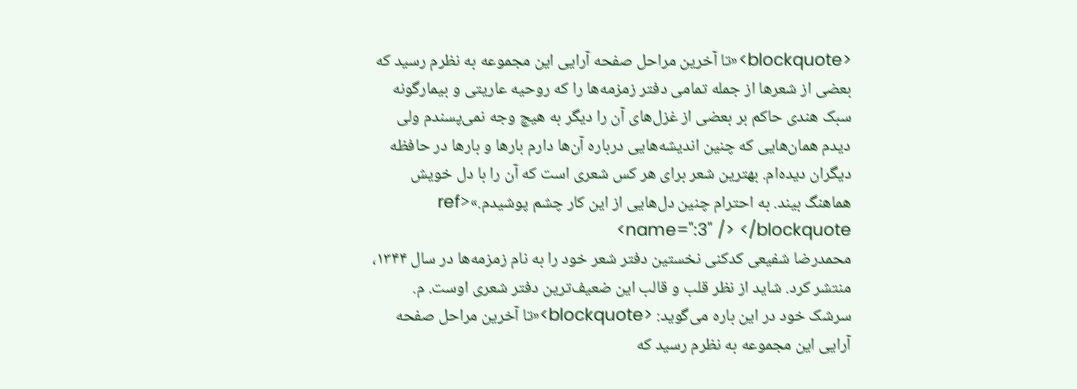<blockquote>«تا آخرین مراحل صفحه آرایی این مجموعه به نظرم رسید که بعضی از شعرها از جمله تمامی دفتر زمزمه‌ها را که روحیه عاریتی و بیمارگونه سبک هندی حاکم بر بعضی از غزل‌های آن را دیگر به هیچ وجه نمی‌پسندم ولی دیدم همان‌هایی که چنین اندیشه‌هایی درباره آن‌ها دارم بارها و بارها در حافظه دیگران دیده‌ام. بهترین شعر برای هر کس شعری است که آن را با دل خویش هماهنگ بیند. به احترام چنین دل‌هایی از این کار چشم پوشیدم.»<ref name=":3" /> </blockquote>
محمدرضا شفیعی کدکنی نخستین دفتر شعر خود را به نام زمزمه‌ها در سال ۱۳۴۴، منتشر کرد. شاید از نظر قلب و قالب این ضعیف‌ترین دفتر شعری اوست. م. سرشک خود در این باره می‌گوید: <blockquote>«تا آخرین مراحل صفحه آرایی این مجموعه به نظرم رسید که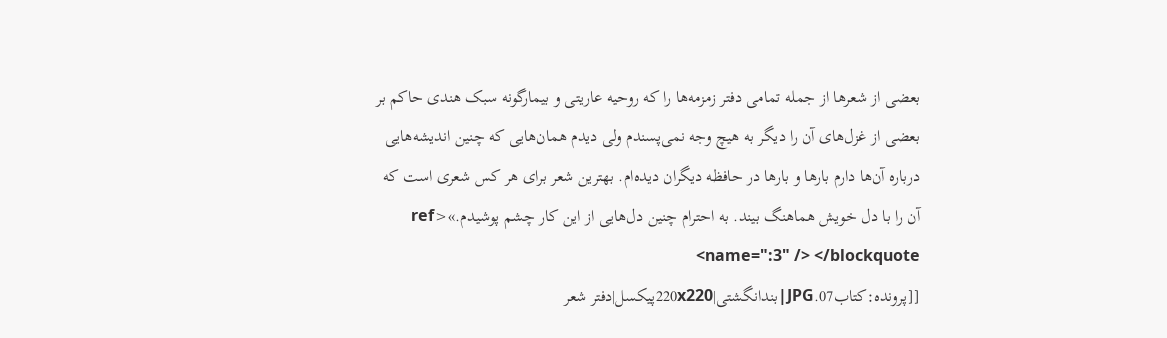بعضی از شعرها از جمله تمامی دفتر زمزمه‌ها را که روحیه عاریتی و بیمارگونه سبک هندی حاکم بر بعضی از غزل‌های آن را دیگر به هیچ وجه نمی‌پسندم ولی دیدم همان‌هایی که چنین اندیشه‌هایی درباره آن‌ها دارم بارها و بارها در حافظه دیگران دیده‌ام. بهترین شعر برای هر کس شعری است که آن را با دل خویش هماهنگ بیند. به احترام چنین دل‌هایی از این کار چشم پوشیدم.»<ref name=":3" /> </blockquote>
[[پرونده:کتاب07.JPG|بندانگشتی|220x220پیکسل|دفتر شعر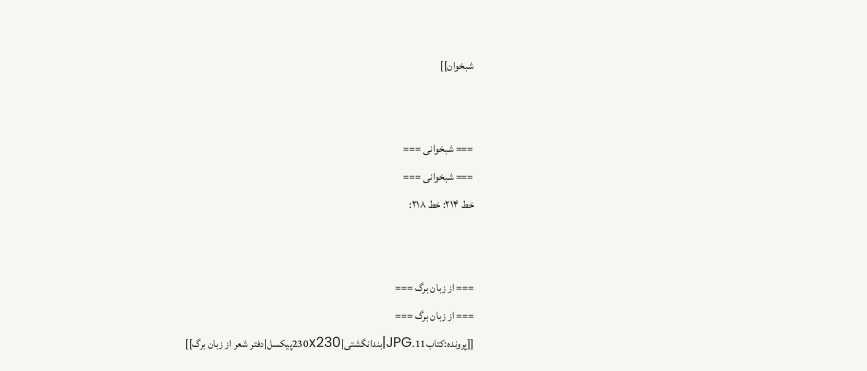شبخوان]]


=== شبخوانی ===
=== شبخوانی ===
خط ۲۱۴: خط ۲۱۸:


=== از زبان برگ ===
=== از زبان برگ ===
[[پرونده:کتاب11.JPG|بندانگشتی|230x230پیکسل|دفتر شعر از زبان برگ]]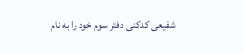شفیعی کدکنی دفتر سوم خود را به نام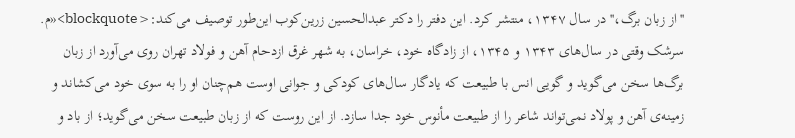''از زبان برگ،'' در سال ۱۳۴۷، منتشر کرد. این دفتر را دکتر عبدالحسین زرین‌کوب این‌طور توصیف می‌کند:<blockquote>«م. سرشک وقتی در سال‌های ۱۳۴۳ و ۱۳۴۵، از زادگاه خود، خراسان، به شهر غرق ازدحام آهن و فولاد تهران روی می‌آورد از زبان برگ‌ها سخن می‌گوید و گویی انس با طبیعت که یادگار سال‌های کودکی و جوانی اوست هم‌چنان او را به سوی خود می‌کشاند و زمینه‌ی آهن و پولاد نمی‌تواند شاعر را از طبیعت مأنوس خود جدا سازد. از این روست که از زبان طبیعت سخن می‌گوید؛ از باد و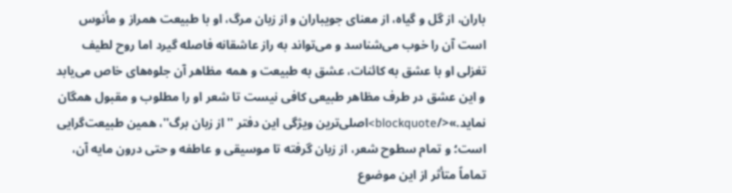باران، از گل و گیاه، از معنای جویباران و از زبان مرگ، او با طبیعت همراز و مأنوس است آن را خوب می‌شناسد و می‌تواند به راز عاشقانه فاصله گیرد اما روح لطیف تغزلی او با عشق به کائنات، عشق به طبیعت و همه مظاهر آن جلوه‌های خاص می‌یابد و این عشق در طرف مظاهر طبیعی کافی نیست تا شعر او را مطلوب و مقبول همگان نماید.»</blockquote>اصلی‌ترین ویژگی این دفتر ''از زبان برگ''، همین طبیعت‌گرایی است؛ و تمام سطوح شعر، از زبان گرفته تا موسیقی و عاطفه و حتی درون مایه آن، تماماً متأثر از این موضوع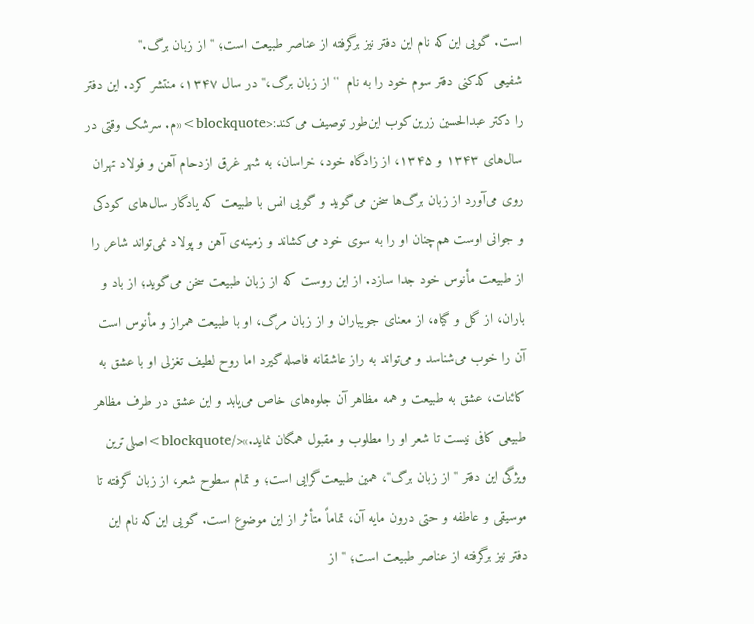است. گویی این‌که نام این دفتر نیز برگرفته از عناصر طبیعت است؛ ''از زبان برگ.''
شفیعی کدکنی دفتر سوم خود را به نام  ''از زبان برگ،'' در سال ۱۳۴۷، منتشر کرد. این دفتر را دکتر عبدالحسین زرین‌کوب این‌طور توصیف می‌کند:<blockquote>«م. سرشک وقتی در سال‌های ۱۳۴۳ و ۱۳۴۵، از زادگاه خود، خراسان، به شهر غرق ازدحام آهن و فولاد تهران روی می‌آورد از زبان برگ‌ها سخن می‌گوید و گویی انس با طبیعت که یادگار سال‌های کودکی و جوانی اوست هم‌چنان او را به سوی خود می‌کشاند و زمینه‌ی آهن و پولاد نمی‌تواند شاعر را از طبیعت مأنوس خود جدا سازد. از این روست که از زبان طبیعت سخن می‌گوید؛ از باد و باران، از گل و گیاه، از معنای جویباران و از زبان مرگ، او با طبیعت همراز و مأنوس است آن را خوب می‌شناسد و می‌تواند به راز عاشقانه فاصله گیرد اما روح لطیف تغزلی او با عشق به کائنات، عشق به طبیعت و همه مظاهر آن جلوه‌های خاص می‌یابد و این عشق در طرف مظاهر طبیعی کافی نیست تا شعر او را مطلوب و مقبول همگان نماید.»</blockquote>اصلی‌ترین ویژگی این دفتر ''از زبان برگ''، همین طبیعت‌گرایی است؛ و تمام سطوح شعر، از زبان گرفته تا موسیقی و عاطفه و حتی درون مایه آن، تماماً متأثر از این موضوع است. گویی این‌که نام این دفتر نیز برگرفته از عناصر طبیعت است؛ ''از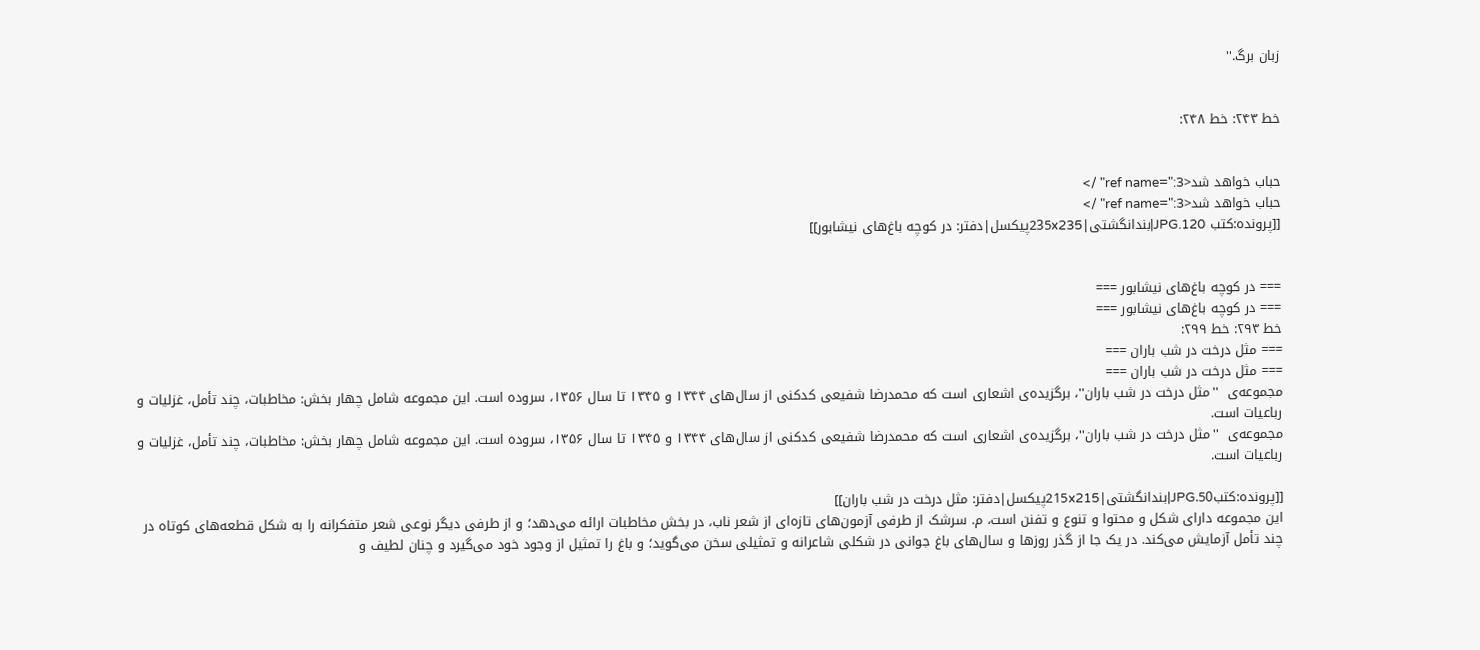زبان برگ.''


خط ۲۴۳: خط ۲۴۸:


حباب خواهد شد<ref name=":3" />
حباب خواهد شد<ref name=":3" />
[[پرونده:کتب 120.JPG|بندانگشتی|235x235پیکسل|دفتر: در کوچه باغ‌های نیشابور]]


=== در کوچه باغ‌های نیشابور ===
=== در کوچه باغ‌های نیشابور ===
خط ۲۹۳: خط ۲۹۹:
=== مثل درخت در شب باران ===
=== مثل درخت در شب باران ===
مجموعه‌ی  ''مثل درخت در شب باران''، برگزیده‌ی اشعاری است که محمدرضا شفیعی کدکنی از سال‌های ۱۳۴۴ و ۱۳۴۵ تا سال ۱۳۵۶، سروده است. این مجموعه شامل چهار بخش: مخاطبات، چند تأمل، غزلیات و رباعیات است.
مجموعه‌ی  ''مثل درخت در شب باران''، برگزیده‌ی اشعاری است که محمدرضا شفیعی کدکنی از سال‌های ۱۳۴۴ و ۱۳۴۵ تا سال ۱۳۵۶، سروده است. این مجموعه شامل چهار بخش: مخاطبات، چند تأمل، غزلیات و رباعیات است.

[[پرونده:کتب50.JPG|بندانگشتی|215x215پیکسل|دفتر: مثل درخت در شب باران]]
این مجموعه دارای شکل و محتوا و تنوع و تفنن است، م. سرشک از طرفی آزمون‌های تازه‌ای از شعر ناب، در بخش مخاطبات ارائه می‌دهد؛ و از طرفی دیگر نوعی شعر متفکرانه را به شکل قطعه‌های کوتاه در چند تأمل آزمایش می‌کند. در یک جا از گذر روزها و سال‌های باغ جوانی در شکلی شاعرانه و تمثیلی سخن می‌گوید؛ و باغ را تمثیل از وجود خود می‌گیرد و چنان لطیف و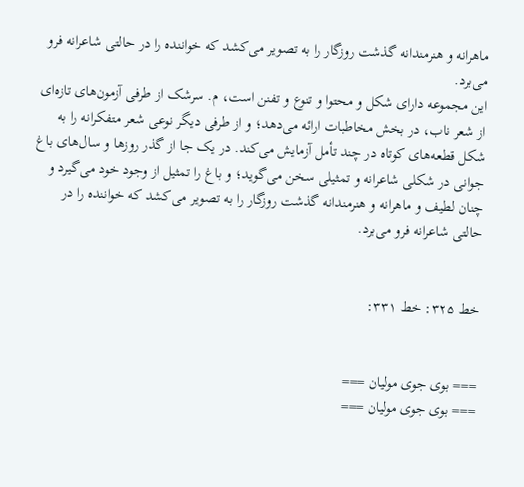ماهرانه و هنرمندانه گذشت روزگار را به تصویر می‌کشد که خواننده را در حالتی شاعرانه فرو می‌برد.
این مجموعه دارای شکل و محتوا و تنوع و تفنن است، م. سرشک از طرفی آزمون‌های تازه‌ای از شعر ناب، در بخش مخاطبات ارائه می‌دهد؛ و از طرفی دیگر نوعی شعر متفکرانه را به شکل قطعه‌های کوتاه در چند تأمل آزمایش می‌کند. در یک جا از گذر روزها و سال‌های باغ جوانی در شکلی شاعرانه و تمثیلی سخن می‌گوید؛ و باغ را تمثیل از وجود خود می‌گیرد و چنان لطیف و ماهرانه و هنرمندانه گذشت روزگار را به تصویر می‌کشد که خواننده را در حالتی شاعرانه فرو می‌برد.


خط ۳۲۵: خط ۳۳۱:


=== بوی جوی مولیان ===
=== بوی جوی مولیان ===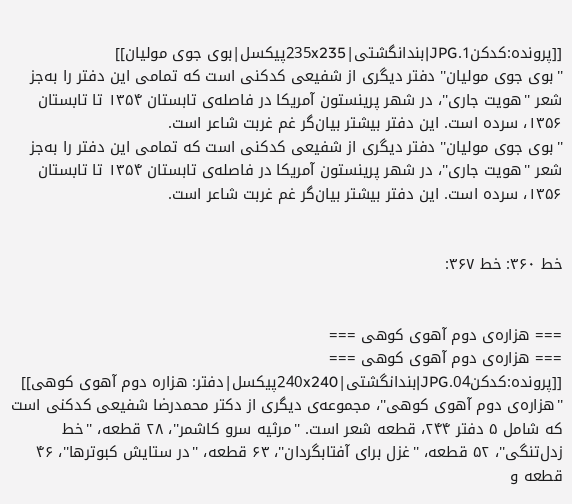[[پرونده:کدکن1.JPG|بندانگشتی|235x235پیکسل|بوی جوی مولیان]]
''بوی جوی مولیان'' دفتر دیگری از شفیعی کدکنی است که تمامی این دفتر را به‌جز شعر ''هویت جاری''، در شهر پرینستون آمریکا در فاصله‌ی تابستان ۱۳۵۴ تا تابستان ۱۳۵۶، سرده است. این دفتر بیشتر بیان‌گر غم غربت شاعر است.
''بوی جوی مولیان'' دفتر دیگری از شفیعی کدکنی است که تمامی این دفتر را به‌جز شعر ''هویت جاری''، در شهر پرینستون آمریکا در فاصله‌ی تابستان ۱۳۵۴ تا تابستان ۱۳۵۶، سرده است. این دفتر بیشتر بیان‌گر غم غربت شاعر است.


خط ۳۶۰: خط ۳۶۷:


=== هزاره‌ی دوم آهوی کوهی ===
=== هزاره‌ی دوم آهوی کوهی ===
[[پرونده:کدکن04.JPG|بندانگشتی|240x240پیکسل|دفتر: هزاره دوم آهوی کوهی]]
''هزاره‌ی دوم آهوی کوهی''، مجموعه‌ی دیگری از دکتر محمدرضا شفیعی کدکنی است که شامل ۵ دفتر ۲۴۴، قطعه شعر است. ''مرثیه سرو کاشمر''، ۲۸ قطعه، ''خط زدل‌تنگی''، ۵۲ قطعه، ''غزل برای آفتابگردان''، ۶۳ قطعه، ''در ستایش کبوترها''، ۴۶ قطعه و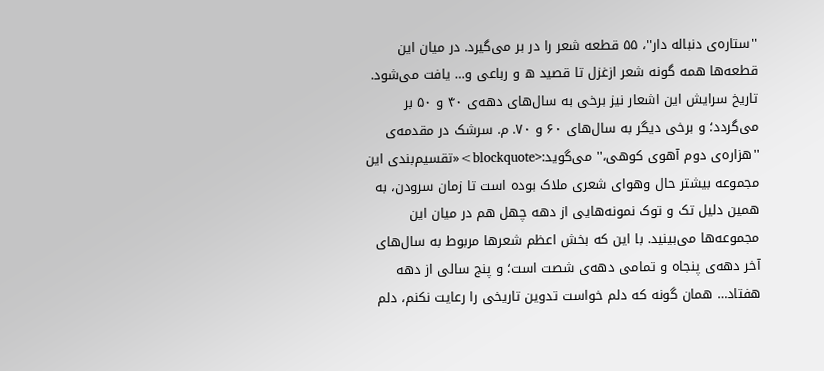''ستاره‌ی دنباله دار''، ۵۵ قطعه شعر را در بر می‌گیرد. در میان این قطعه‌ها همه گونه شعر ازغزل تا قصید ه و رباعی و… یافت می‌شود. تاریخ سرایش این اشعار نیز برخی به سال‌های دهه‌ی ۴۰ و ۵۰ بر می‌گردد؛ و برخی دیگر به سال‌های ۶۰ و ۷۰. م. سرشک در مقدمه‌ی ''هزاره‌ی دوم آهوی کوهی،'' می‌گوید:<blockquote>«تقسیم‌بندی این مجموعه بیشتر حال وهوای شعری ملاک بوده است تا زمان سرودن، به همین دلیل تک و توک نمونه‌هایی از دهه چهل هم در میان این مجموعه‌ها می‌بینید. با این که بخش اعظم شعرها مربوط به سال‌های آخر دهه‌ی پنجاه و تمامی دهه‌ی شصت است؛ و پنج سالی از دهه هفتاد… همان گونه که دلم خواست تدوین تاریخی را رعایت نکنم، دلم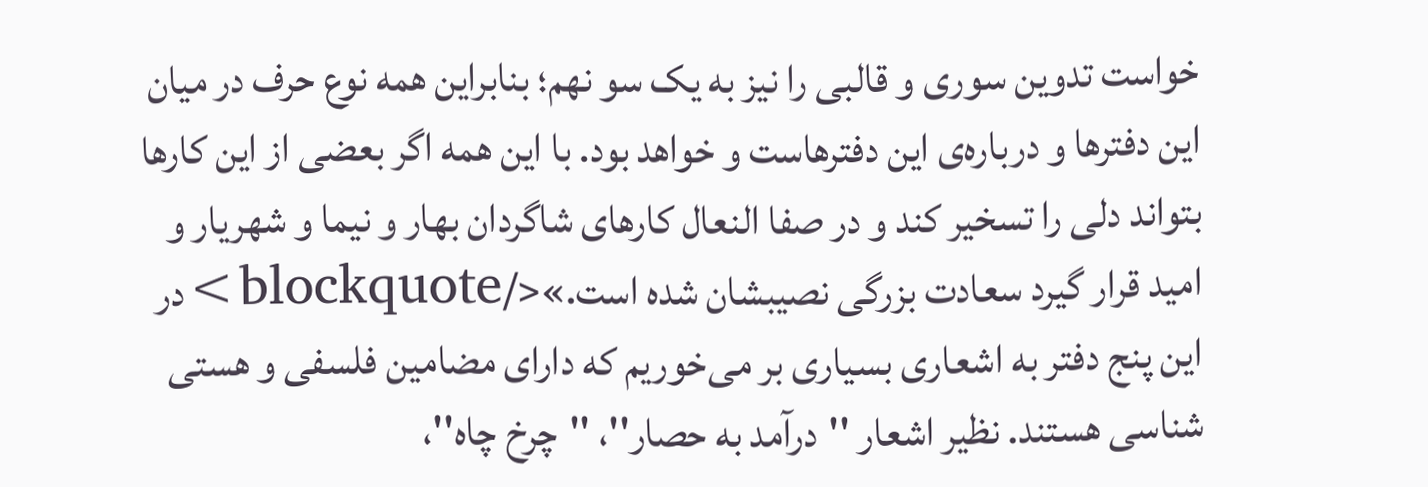خواست تدوین سوری و قالبی را نیز به یک سو نهم؛ بنابراین همه نوع حرف در میان این دفترها و درباره‌ی این دفترهاست و خواهد بود. با این همه اگر بعضی از این کارها بتواند دلی را تسخیر کند و در صفا النعال کارهای شاگردان بهار و نیما و شهریار و امید قرار گیرد سعادت بزرگی نصیبشان شده است.»</blockquote>در این پنج دفتر به اشعاری بسیاری بر می‌خوریم که دارای مضامین فلسفی و هستی شناسی هستند. نظیر اشعار ''درآمد به حصار''، ''چرخ چاه''،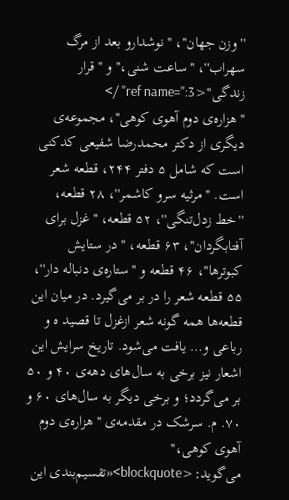''وزن جهان''، ''نوشدارو بعد از مرگ سهراب''، ''ساعت شنی،'' و ''قرار زندگی''<ref name=":3" />
''هزاره‌ی دوم آهوی کوهی''، مجموعه‌ی دیگری از دکتر محمدرضا شفیعی کدکنی است که شامل ۵ دفتر ۲۴۴، قطعه شعر است. ''مرثیه سرو کاشمر''، ۲۸ قطعه، ''خط زدل‌تنگی''، ۵۲ قطعه، ''غزل برای آفتابگردان''، ۶۳ قطعه، ''در ستایش کبوترها''، ۴۶ قطعه و ''ستاره‌ی دنباله دار''، ۵۵ قطعه شعر را در بر می‌گیرد. در میان این قطعه‌ها همه گونه شعر ازغزل تا قصید ه و رباعی و… یافت می‌شود. تاریخ سرایش این اشعار نیز برخی به سال‌های دهه‌ی ۴۰ و ۵۰ بر می‌گردد؛ و برخی دیگر به سال‌های ۶۰ و ۷۰. م. سرشک در مقدمه‌ی ''هزاره‌ی دوم آهوی کوهی،'' می‌گوید:<blockquote>«تقسیم‌بندی این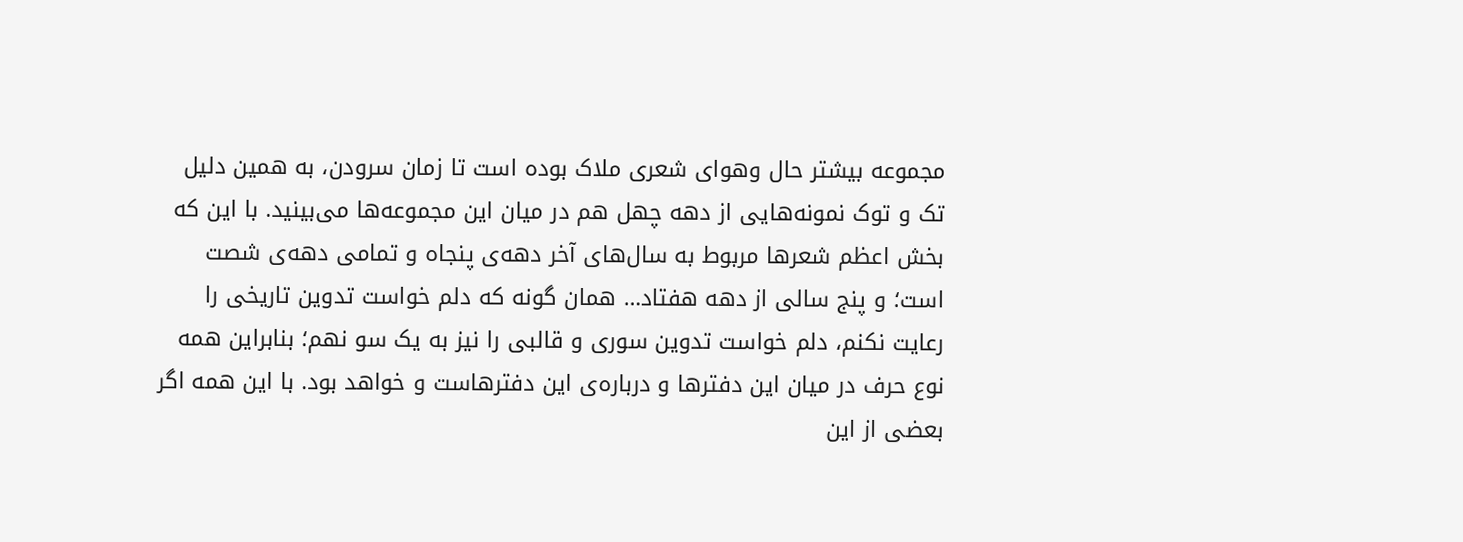مجموعه بیشتر حال وهوای شعری ملاک بوده است تا زمان سرودن، به همین دلیل تک و توک نمونه‌هایی از دهه چهل هم در میان این مجموعه‌ها می‌بینید. با این که بخش اعظم شعرها مربوط به سال‌های آخر دهه‌ی پنجاه و تمامی دهه‌ی شصت است؛ و پنج سالی از دهه هفتاد… همان گونه که دلم خواست تدوین تاریخی را رعایت نکنم، دلم خواست تدوین سوری و قالبی را نیز به یک سو نهم؛ بنابراین همه نوع حرف در میان این دفترها و درباره‌ی این دفترهاست و خواهد بود. با این همه اگر بعضی از این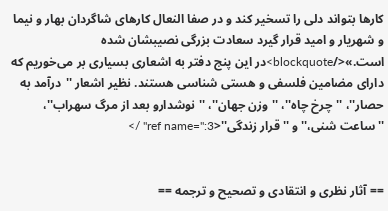کارها بتواند دلی را تسخیر کند و در صفا النعال کارهای شاگردان بهار و نیما و شهریار و امید قرار گیرد سعادت بزرگی نصیبشان شده است.»</blockquote>در این پنج دفتر به اشعاری بسیاری بر می‌خوریم که دارای مضامین فلسفی و هستی شناسی هستند. نظیر اشعار ''درآمد به حصار''، ''چرخ چاه''، ''وزن جهان''، ''نوشدارو بعد از مرگ سهراب''، ''ساعت شنی،'' و ''قرار زندگی''<ref name=":3" />


== آثار نظری و انتقادی و تصحیح و ترجمه ==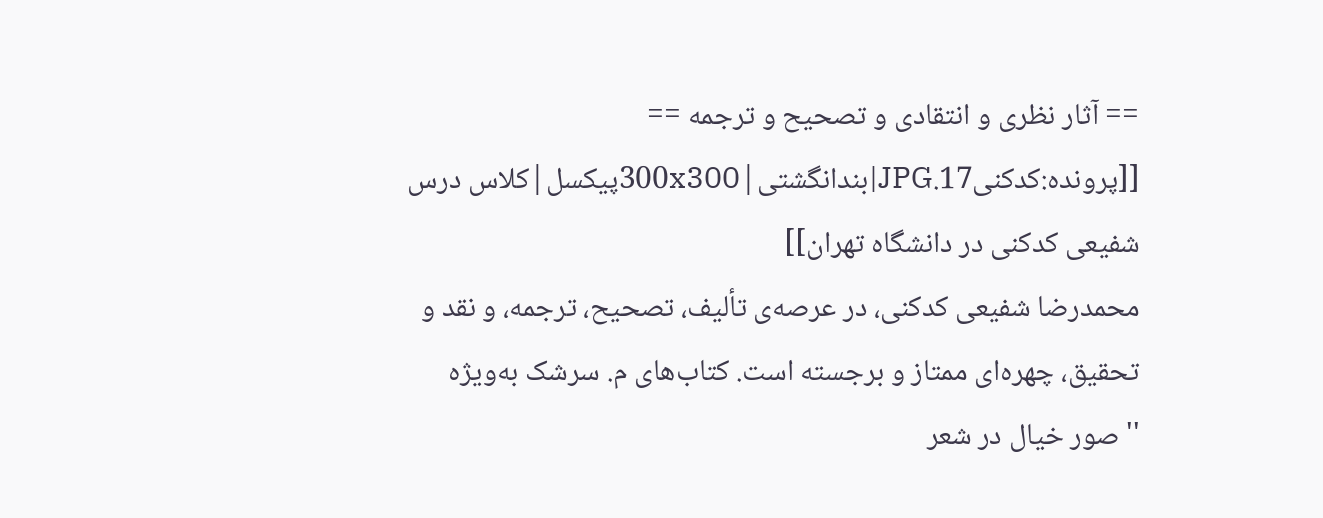== آثار نظری و انتقادی و تصحیح و ترجمه ==
[[پرونده:کدکنی17.JPG|بندانگشتی|300x300پیکسل|کلاس درس شفیعی کدکنی در دانشگاه تهران]]
محمدرضا شفیعی کدکنی، در عرصه‌ی تألیف، تصحیح، ترجمه، و نقد و تحقیق، چهره‌ای ممتاز و برجسته است. کتاب‌های م. سرشک به‌ویژه  ''صور خیال در شعر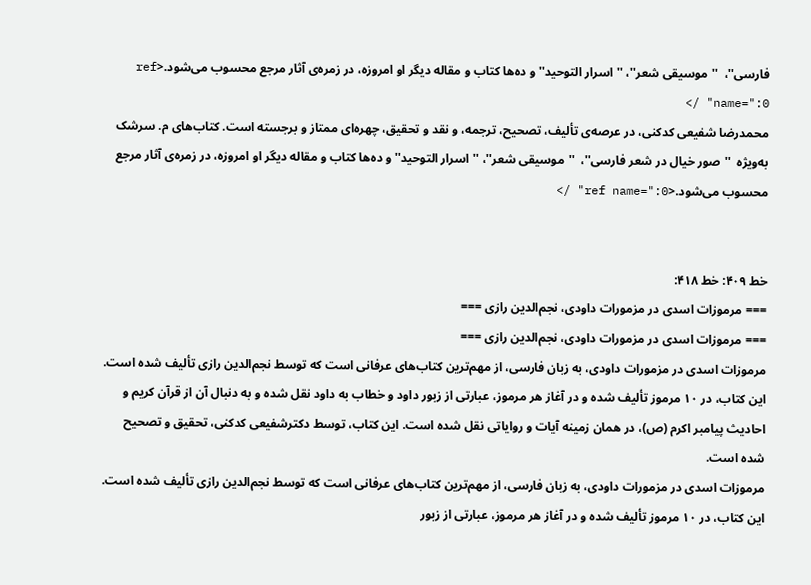فارسی''،  ''موسیقی شعر''، ''اسرار التوحید'' و ده‌ها کتاب و مقاله دیگر او امروزه، در زمره‌ی آثار مرجع محسوب می‌شود.<ref name=":0" />
محمدرضا شفیعی کدکنی، در عرصه‌ی تألیف، تصحیح، ترجمه، و نقد و تحقیق، چهره‌ای ممتاز و برجسته است. کتاب‌های م. سرشک به‌ویژه  ''صور خیال در شعر فارسی''،  ''موسیقی شعر''، ''اسرار التوحید'' و ده‌ها کتاب و مقاله دیگر او امروزه، در زمره‌ی آثار مرجع محسوب می‌شود.<ref name=":0" />


خط ۴۰۹: خط ۴۱۸:
=== م‍رم‍وزات اس‍دی در م‍زم‍ورات داودی، ن‍ج‍م‌ال‍دی‍ن رازی ===
=== م‍رم‍وزات اس‍دی در م‍زم‍ورات داودی، ن‍ج‍م‌ال‍دی‍ن رازی ===
مرموزات اسدی در مزمورات داودی، به زبان فارسی، از مهم‌ترین کتاب‌های عرفانی است که توسط نجم‌الدین رازی تألیف شده است. این کتاب، در ۱۰ مرموز تألیف شده و در آغاز هر مرموز، عبارتی از زبور داود و خطاب به داود نقل شده و به دنبال آن از قرآن کریم و احادیث پیامبر اکرم (ص)، در همان زمینه آیات و روایاتی نقل شده است. این کتاب، توسط دکترشفیعی کدکنی، تحقیق و تصحیح شده است.
مرموزات اسدی در مزمورات داودی، به زبان فارسی، از مهم‌ترین کتاب‌های عرفانی است که توسط نجم‌الدین رازی تألیف شده است. این کتاب، در ۱۰ مرموز تألیف شده و در آغاز هر مرموز، عبارتی از زبور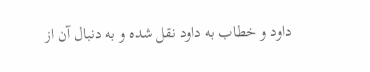داود و خطاب به داود نقل شده و به دنبال آن از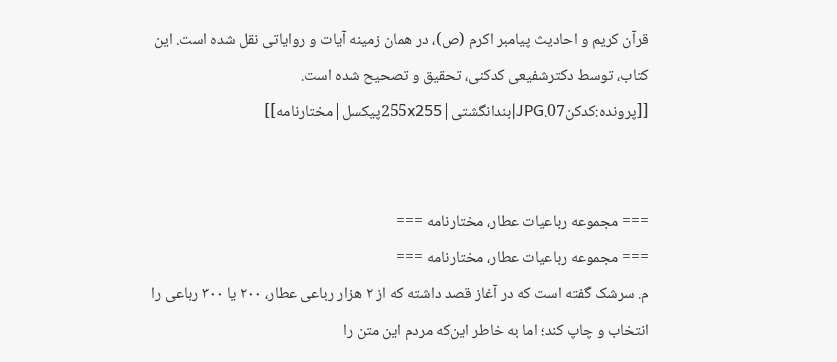قرآن کریم و احادیث پیامبر اکرم (ص)، در همان زمینه آیات و روایاتی نقل شده است. این کتاب، توسط دکترشفیعی کدکنی، تحقیق و تصحیح شده است.
[[پرونده:کدکن07.JPG|بندانگشتی|255x255پیکسل|مختارنامه]]


=== م‍ج‍م‍وع‍ه رب‍اع‍ی‍ات عطار، م‍خ‍ت‍ارن‍ام‍ه ===
=== م‍ج‍م‍وع‍ه رب‍اع‍ی‍ات عطار، م‍خ‍ت‍ارن‍ام‍ه ===
م. سرشک گفته است که در آغاز قصد داشته که از ۲ هزار رباعی عطار، ۲۰۰ یا ۳۰۰ رباعی را انتخاب و چاپ کند؛ اما به خاطر این‌که مردم این متن را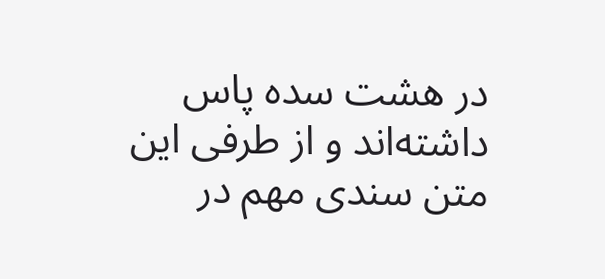در هشت سده پاس داشته‌اند و از طرفی این متن سندی مهم در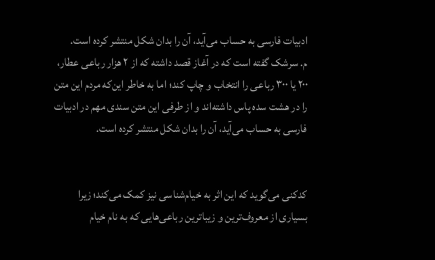ادبیات فارسی به حساب می‌آید، آن را بدان شکل منتشر کرده است.
م. سرشک گفته است که در آغاز قصد داشته که از ۲ هزار رباعی عطار، ۲۰۰ یا ۳۰۰ رباعی را انتخاب و چاپ کند؛ اما به خاطر این‌که مردم این متن را در هشت سده پاس داشته‌اند و از طرفی این متن سندی مهم در ادبیات فارسی به حساب می‌آید، آن را بدان شکل منتشر کرده است.


کدکنی می‌گوید که این اثر به خیام‌شناسی نیز کمک می‌کند؛ زیرا بسیاری از معروف‌ترین و زیباترین رباعی‌هایی که به نام خیام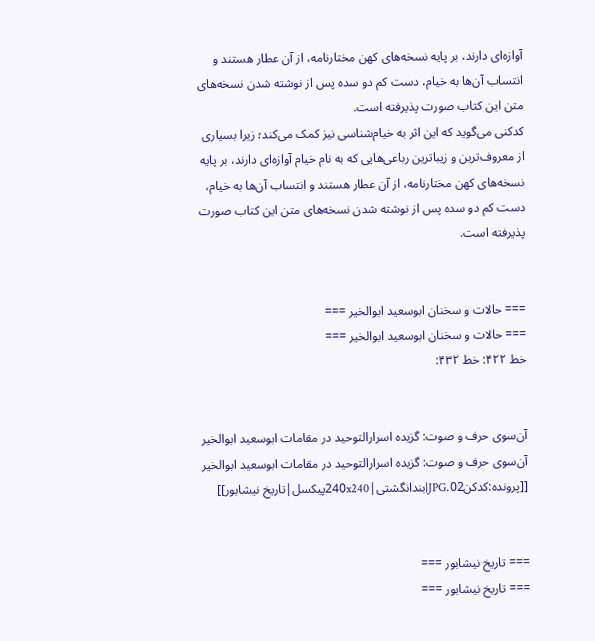آوازه‌ای دارند، بر پایه نسخه‌های کهن مختارنامه، از آن عطار هستند و انتساب آن‌ها به خیام، دست کم دو سده پس از نوشته شدن نسخه‌های متن این کتاب صورت پذیرفته است.
کدکنی می‌گوید که این اثر به خیام‌شناسی نیز کمک می‌کند؛ زیرا بسیاری از معروف‌ترین و زیباترین رباعی‌هایی که به نام خیام آوازه‌ای دارند، بر پایه نسخه‌های کهن مختارنامه، از آن عطار هستند و انتساب آن‌ها به خیام، دست کم دو سده پس از نوشته شدن نسخه‌های متن این کتاب صورت پذیرفته است.


=== ح‍الات و س‍خ‍ن‍ان اب‍وس‍ع‍ی‍د اب‍وال‍خ‍ی‍ر ===
=== ح‍الات و س‍خ‍ن‍ان اب‍وس‍ع‍ی‍د اب‍وال‍خ‍ی‍ر ===
خط ۴۲۲: خط ۴۳۲:


آن‌سوی ح‍رف و ص‍وت: گ‍زی‍ده اس‍رارال‍ت‍وح‍ی‍د در م‍ق‍ام‍ات اب‍وس‍ع‍ی‍د اب‍وال‍خ‍ی‍ر
آن‌سوی ح‍رف و ص‍وت: گ‍زی‍ده اس‍رارال‍ت‍وح‍ی‍د در م‍ق‍ام‍ات اب‍وس‍ع‍ی‍د اب‍وال‍خ‍ی‍ر
[[پرونده:کدکن02.JPG|بندانگشتی|240x240پیکسل|تاریخ نیشابور]]


=== تاریخ ن‍ی‍ش‍اب‍ور ===
=== تاریخ ن‍ی‍ش‍اب‍ور ===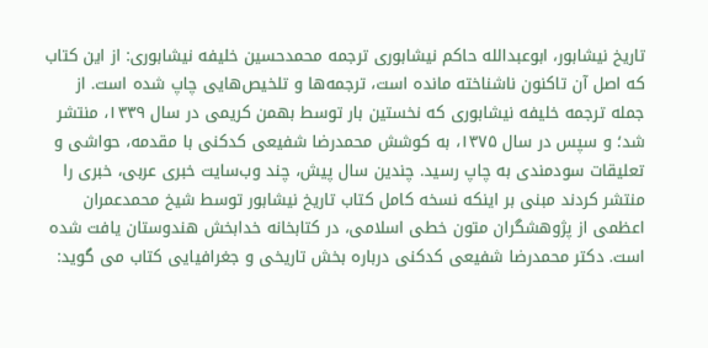تاریخ ن‍ی‍ش‍اب‍ور، ابوعبدالله حاکم نیشابوری ترجمه محمدحسین خلیفه نیشابوری: از این کتاب که اصل آن تاکنون ناشناخته مانده است، ترجمه‌ها و تلخیص‌هایی چاپ شده است. از جمله ترجمه خلیفه نیشابوری که نخستین بار توسط بهمن کریمی در سال ۱۳۳۹، منتشر شد؛ و سپس در سال ۱۳۷۵، به کوشش محمدرضا شفیعی کدکنی با مقدمه، حواشی و تعلیقات سودمندی به چاپ رسید. چندین سال پیش، چند وب‌سایت خبری عربی، خبری را منتشر کردند مبنی بر اینکه نسخه کامل کتاب تاریخ نیشابور توسط شیخ محمدعمران اعظمی از پژوهشگران متون خطی اسلامی، در کتابخانه خدابخش هندوستان یافت شده است. دکتر محمدرضا شفیعی کدکنی درباره بخش تاریخی و جغرافیایی کتاب می گوید: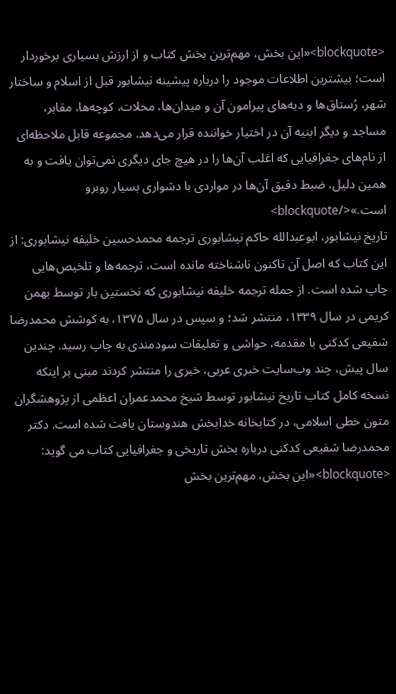<blockquote>«این بخش، مهم‌ترین بخش کتاب و از ارزش بسیاری برخوردار است؛ بیشترین اطلاعات موجود را درباره پیشینه نیشابور قبل از اسلام و ساختار شهر، رُستاق‌ها و دیه‌های پیرامون آن و میدان‌ها، محلات، کوچه‌ها، مقابر، مساجد و دیگر ابنیه آن در اختیار خواننده قرار می‌دهد. مجموعه قابل ملاحظه‌ای از نام‌های جغرافیایی که اغلب آن‌ها را در هیچ جای دیگری نمی‌توان یافت و به همین دلیل، ضبط دقیق آن‌ها در مواردی با دشواری بسیار روبرو است.»</blockquote>
تاریخ ن‍ی‍ش‍اب‍ور، ابوعبدالله حاکم نیشابوری ترجمه محمدحسین خلیفه نیشابوری: از این کتاب که اصل آن تاکنون ناشناخته مانده است، ترجمه‌ها و تلخیص‌هایی چاپ شده است. از جمله ترجمه خلیفه نیشابوری که نخستین بار توسط بهمن کریمی در سال ۱۳۳۹، منتشر شد؛ و سپس در سال ۱۳۷۵، به کوشش محمدرضا شفیعی کدکنی با مقدمه، حواشی و تعلیقات سودمندی به چاپ رسید. چندین سال پیش، چند وب‌سایت خبری عربی، خبری را منتشر کردند مبنی بر اینکه نسخه کامل کتاب تاریخ نیشابور توسط شیخ محمدعمران اعظمی از پژوهشگران متون خطی اسلامی، در کتابخانه خدابخش هندوستان یافت شده است. دکتر محمدرضا شفیعی کدکنی درباره بخش تاریخی و جغرافیایی کتاب می گوید: <blockquote>«این بخش، مهم‌ترین بخش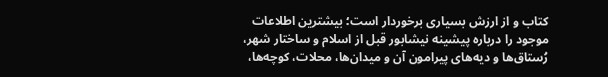کتاب و از ارزش بسیاری برخوردار است؛ بیشترین اطلاعات موجود را درباره پیشینه نیشابور قبل از اسلام و ساختار شهر، رُستاق‌ها و دیه‌های پیرامون آن و میدان‌ها، محلات، کوچه‌ها،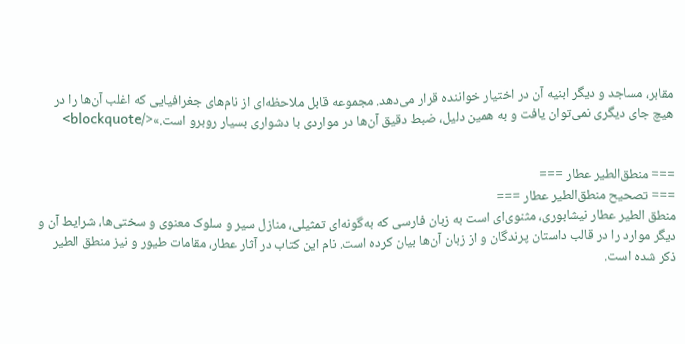مقابر، مساجد و دیگر ابنیه آن در اختیار خواننده قرار می‌دهد. مجموعه قابل ملاحظه‌ای از نام‌های جغرافیایی که اغلب آن‌ها را در هیچ جای دیگری نمی‌توان یافت و به همین دلیل، ضبط دقیق آن‌ها در مواردی با دشواری بسیار روبرو است.»</blockquote>


=== م‍ن‍طق‌ال‍طی‍ر ع‍طار ===
=== تصحیح م‍ن‍طق‌ال‍طی‍ر ع‍طار ===
منطق الطیر عطار نیشابوری، مثنوی‌ای است به زبان فارسی که به‌گونه‌ای تمثیلی، منازل سیر و سلوک معنوی و سختی‌ها، شرایط آن و دیگر موارد را در قالب داستان پرندگان و از زبان آن‌ها بیان کرده است. نام این کتاب در آثار عطار، مقامات طیور و نیز منطق الطیر ذکر شده است.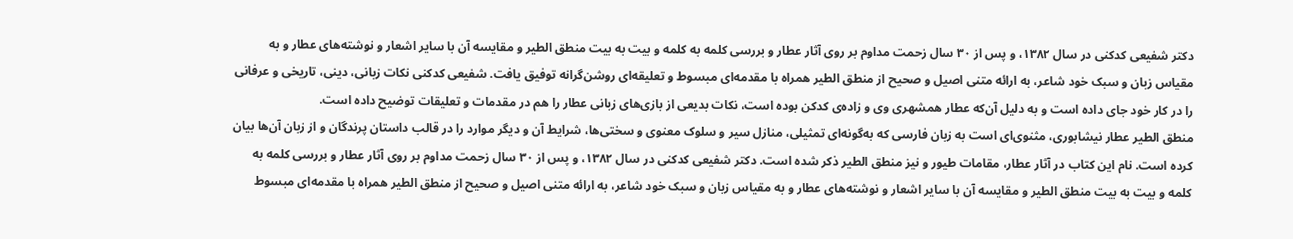دکتر شفیعی کدکنی در سال ۱۳۸۲، و پس از ۳۰ سال زحمت مداوم بر روی آثار عطار و بررسی کلمه به کلمه و بیت به بیت منطق الطیر و مقایسه آن با سایر اشعار و نوشته‌های عطار و به مقیاس زبان و سبک خود شاعر، به ارائه متنی اصیل و صحیح از منطق الطیر همراه با مقدمه‌ای مبسوط و تعلیقه‌ای روشن‌گرانه توفیق یافت. شفیعی کدکنی نکات زبانی، دینی، تاریخی و عرفانی را در کار خود جای داده است و به دلیل آن‌که عطار همشهری وی و زاده‌ی کدکن بوده است، نکات بدیعی از بازی‌های زبانی عطار را هم در مقدمات و تعلیقات توضیح داده است.
منطق الطیر عطار نیشابوری، مثنوی‌ای است به زبان فارسی که به‌گونه‌ای تمثیلی، منازل سیر و سلوک معنوی و سختی‌ها، شرایط آن و دیگر موارد را در قالب داستان پرندگان و از زبان آن‌ها بیان کرده است. نام این کتاب در آثار عطار، مقامات طیور و نیز منطق الطیر ذکر شده است. دکتر شفیعی کدکنی در سال ۱۳۸۲، و پس از ۳۰ سال زحمت مداوم بر روی آثار عطار و بررسی کلمه به کلمه و بیت به بیت منطق الطیر و مقایسه آن با سایر اشعار و نوشته‌های عطار و به مقیاس زبان و سبک خود شاعر، به ارائه متنی اصیل و صحیح از منطق الطیر همراه با مقدمه‌ای مبسوط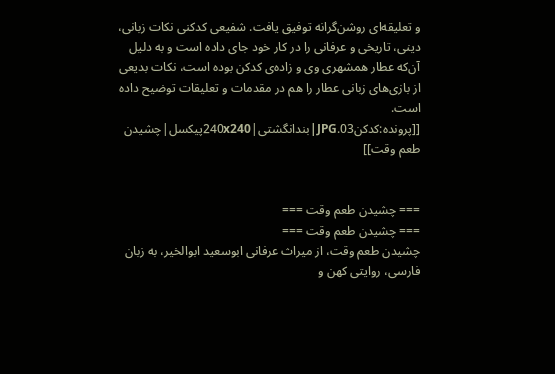و تعلیقه‌ای روشن‌گرانه توفیق یافت. شفیعی کدکنی نکات زبانی، دینی، تاریخی و عرفانی را در کار خود جای داده است و به دلیل آن‌که عطار همشهری وی و زاده‌ی کدکن بوده است، نکات بدیعی از بازی‌های زبانی عطار را هم در مقدمات و تعلیقات توضیح داده است.
[[پرونده:کدکن03.JPG|بندانگشتی|240x240پیکسل|چشیدن طعم وقت]]


=== چ‍ش‍ی‍دن طع‍م وق‍ت ===
=== چ‍ش‍ی‍دن طع‍م وق‍ت ===
چشیدن طعم وقت، از میراث عرفانی ابوسعید ابوالخیر، به زبان فارسی، روایتی کهن و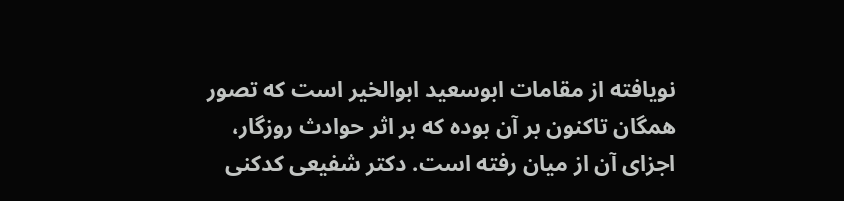نویافته از مقامات ابوسعید ابوالخیر است که تصور همگان تاکنون بر آن بوده که بر اثر حوادث روزگار، اجزای آن از میان رفته است. دکتر شفیعی کدکنی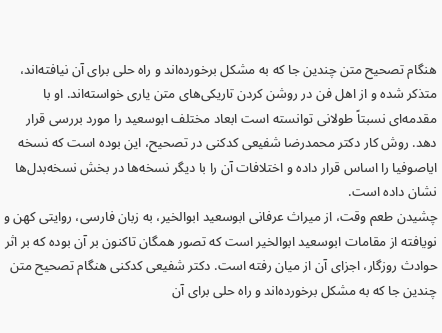هنگام تصحیح متن چندین جا که به مشکل برخورده‌اند و راه حلی برای آن نیافته‌اند، متذکر شده و از اهل فن در روشن کردن تاریکی‌های متن یاری خواسته‌اند. او با مقدمه‌ای نسبتاً طولانی توانسته است ابعاد مختلف ابوسعید را مورد بررسی قرار دهد. روش کار دکتر محمدرضا شفیعی کدکنی در تصحیح، این بوده است که نسخه ایاصوفیا را اساس قرار داده و اختلافات آن را با دیگر نسخه‌ها در بخش نسخه‌بدل‌ها نشان داده است.
چشیدن طعم وقت، از میراث عرفانی ابوسعید ابوالخیر، به زبان فارسی، روایتی کهن و نویافته از مقامات ابوسعید ابوالخیر است که تصور همگان تاکنون بر آن بوده که بر اثر حوادث روزگار، اجزای آن از میان رفته است. دکتر شفیعی کدکنی هنگام تصحیح متن چندین جا که به مشکل برخورده‌اند و راه حلی برای آن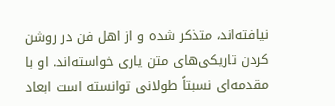نیافته‌اند، متذکر شده و از اهل فن در روشن کردن تاریکی‌های متن یاری خواسته‌اند. او با مقدمه‌ای نسبتاً طولانی توانسته است ابعاد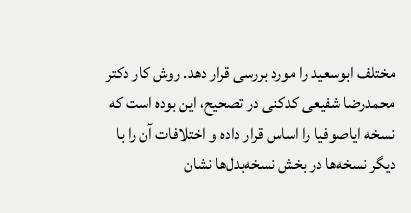مختلف ابوسعید را مورد بررسی قرار دهد. روش کار دکتر محمدرضا شفیعی کدکنی در تصحیح، این بوده است که نسخه ایاصوفیا را اساس قرار داده و اختلافات آن را با دیگر نسخه‌ها در بخش نسخه‌بدل‌ها نشان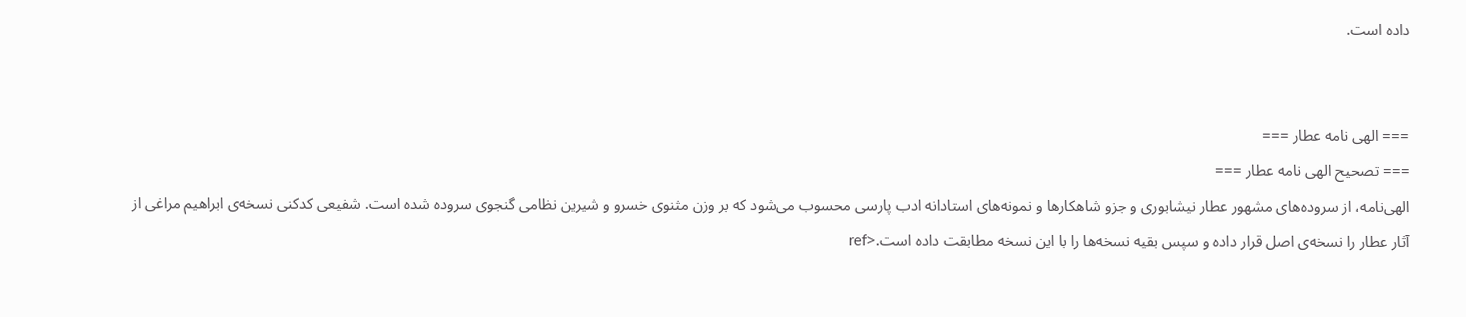داده است.


=== الهی نامه عطار ===
=== تصحیح الهی نامه عطار ===
الهی‌نامه، از سروده‌های مشهور عطار نیشابوری و جزو شاهکارها و نمونه‌های استادانه ادب پارسی محسوب می‌شود که بر وزن مثنوی خسرو و شیرین نظامی گنجوی سروده شده است. شفیعی کدکنی نسخه‌ی ابراهیم مراغی از آثار عطار را نسخه‌ی اصل قرار داده و سپس بقیه نسخه‌ها را با این نسخه مطابقت داده است.<ref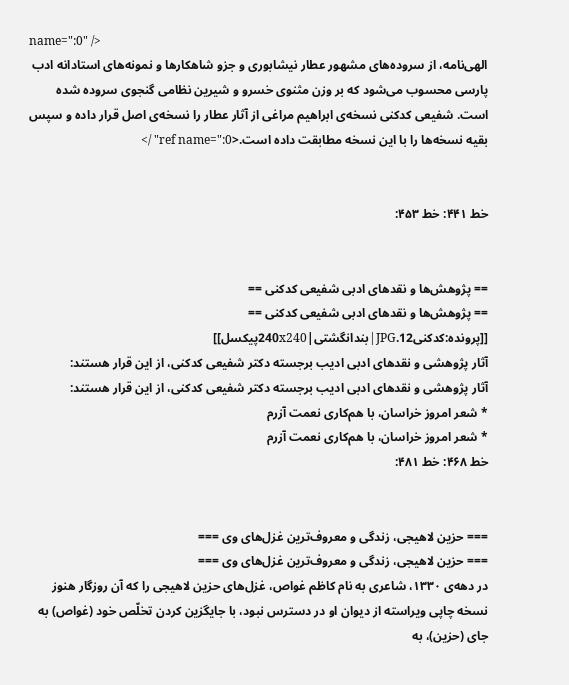name=":0" />
الهی‌نامه، از سروده‌های مشهور عطار نیشابوری و جزو شاهکارها و نمونه‌های استادانه ادب پارسی محسوب می‌شود که بر وزن مثنوی خسرو و شیرین نظامی گنجوی سروده شده است. شفیعی کدکنی نسخه‌ی ابراهیم مراغی از آثار عطار را نسخه‌ی اصل قرار داده و سپس بقیه نسخه‌ها را با این نسخه مطابقت داده است.<ref name=":0" />


خط ۴۴۱: خط ۴۵۳:


== پژوهش‌ها و نقدهای ادبی شفیعی کدکنی ==
== پژوهش‌ها و نقدهای ادبی شفیعی کدکنی ==
[[پرونده:کدکنی12.JPG|بندانگشتی|240x240پیکسل]]
آثار پژوهشی و نقدهای ادبی ادیب برجسته دکتر شفیعی کدکنی، از این قرار هستند:
آثار پژوهشی و نقدهای ادبی ادیب برجسته دکتر شفیعی کدکنی، از این قرار هستند:
* شعر امروز خراسان، با هم‌کاری نعمت آزرم
* شعر امروز خراسان، با هم‌کاری نعمت آزرم
خط ۴۶۸: خط ۴۸۱:


=== ح‍زی‍ن لاه‍ی‍ج‍ی، زن‍دگ‍ی و معروف‌ترین غ‍زل‌ه‍ای وی ===
=== ح‍زی‍ن لاه‍ی‍ج‍ی، زن‍دگ‍ی و معروف‌ترین غ‍زل‌ه‍ای وی ===
در دهه‌ی ۱۳۳۰، شاعری به نام کاظم غواص، غزل‌های حزین لاهیجی را که آن روزگار هنوز نسخه چاپی ویراسته از دیوان او در دسترس نبود، با جایگزین کردن تخلّص خود (غواص) به جای (حزین)، به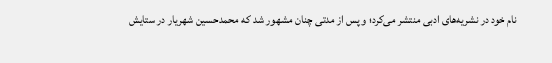نام خود در نشریه‌های ادبی منتشر می‌کرد؛ و پس از مدتی چنان مشهور شد که محمدحسین شهریار در ستایش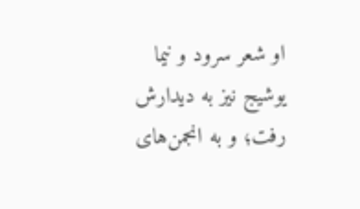او شعر سرود و نیما یوشیج نیز به دیدارش رفت؛ و به انجمن‌های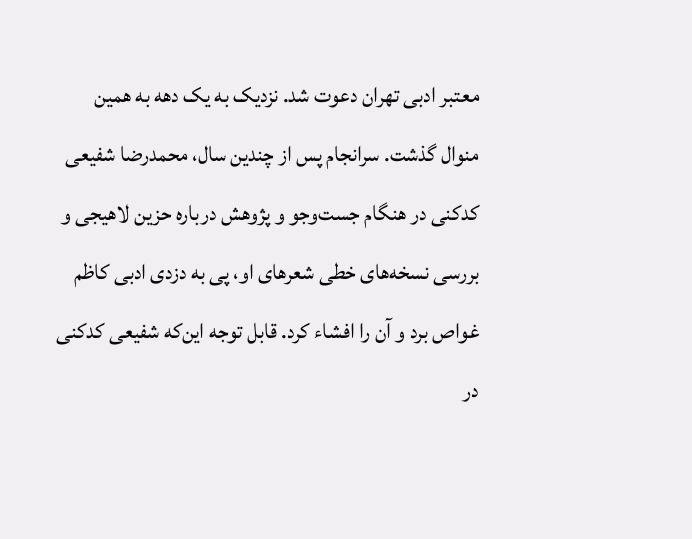معتبر ادبی تهران دعوت شد. نزدیک به یک دهه به همین منوال گذشت. سرانجام پس از چندین سال، محمدرضا شفیعی کدکنی در هنگام جست‌وجو و پژوهش درباره حزین لاهیجی و بررسی نسخه‌های خطی شعرهای او، پی به دزدی ادبی کاظم غواص برد و آن را افشاء کرد. قابل توجه این‌که شفیعی کدکنی در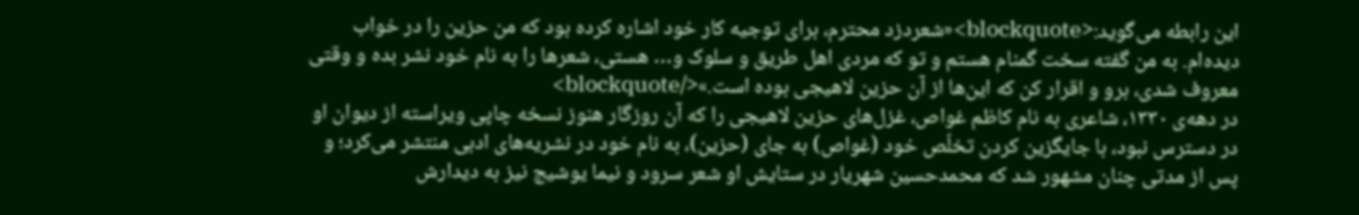این رابطه می‌گوید:<blockquote>«شعردزد محترم، برای توجیه کار خود اشاره کرده بود که من حزین را در خواب دیده‌ام. به من گفته سخت گمنام هستم و تو که مردی اهل طریق و سلوک و… هستی، شعرها را به نام خود نشر بده و وقتی معروف شدی، برو و اقرار کن که این‌ها از آن حزین لاهیجی بوده است.»</blockquote>
در دهه‌ی ۱۳۳۰، شاعری به نام کاظم غواص، غزل‌های حزین لاهیجی را که آن روزگار هنوز نسخه چاپی ویراسته از دیوان او در دسترس نبود، با جایگزین کردن تخلّص خود (غواص) به جای (حزین)، به نام خود در نشریه‌های ادبی منتشر می‌کرد؛ و پس از مدتی چنان مشهور شد که محمدحسین شهریار در ستایش او شعر سرود و نیما یوشیج نیز به دیدارش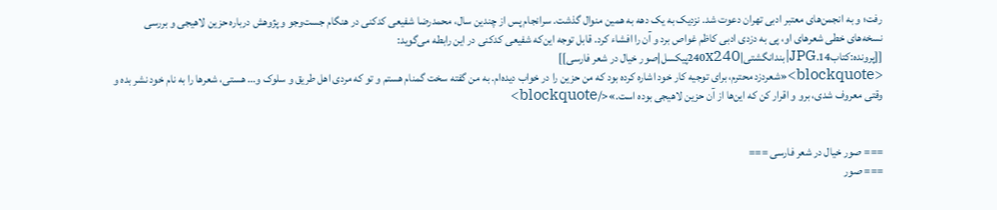رفت؛ و به انجمن‌های معتبر ادبی تهران دعوت شد. نزدیک به یک دهه به همین منوال گذشت. سرانجام پس از چندین سال، محمدرضا شفیعی کدکنی در هنگام جست‌وجو و پژوهش درباره حزین لاهیجی و بررسی نسخه‌های خطی شعرهای او، پی به دزدی ادبی کاظم غواص برد و آن را افشاء کرد. قابل توجه این‌که شفیعی کدکنی در این رابطه می‌گوید:
[[پرونده:کتاب14.JPG|بندانگشتی|240x240پیکسل|صور خیال در شعر فارسی]]
<blockquote>«شعردزد محترم، برای توجیه کار خود اشاره کرده بود که من حزین را در خواب دیده‌ام. به من گفته سخت گمنام هستم و تو که مردی اهل طریق و سلوک و… هستی، شعرها را به نام خود نشر بده و وقتی معروف شدی، برو و اقرار کن که این‌ها از آن حزین لاهیجی بوده است.»</blockquote>


=== صور خیال در شعر فارسی ===
=== صور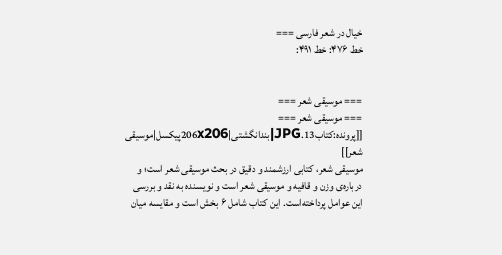خیال در شعر فارسی ===
خط ۴۷۶: خط ۴۹۱:


=== موسیقی شعر ===
=== موسیقی شعر ===
[[پرونده:کتاب13.JPG|بندانگشتی|206x206پیکسل|موسیقی شعر]]
موسیقی شعر، کتابی ارزشمند و دقیق در بحث موسیقی شعر است؛ و درباره‌ی وزن و قافیه و موسیقی شعر است و نویسنده به نقد و بررسی این عوامل پرداخته‌است. این کتاب شامل ۶ بخش است و مقایسه میان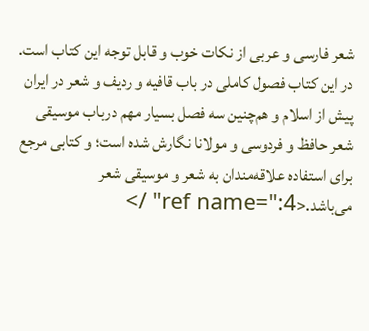شعر فارسی و عربی از نکات خوب و قابل توجه این کتاب است. در این کتاب فصول کاملی در باب قافیه و ردیف و شعر در ایران پیش از اسلام و هم‌چنین سه فصل بسیار مهم درباب موسیقی شعر حافظ و فردوسی و مولانا نگارش شده است؛ و کتابی مرجع برای استفاده علاقه‌مندان به شعر و موسیقی شعر می‌باشد.<ref name=":4" />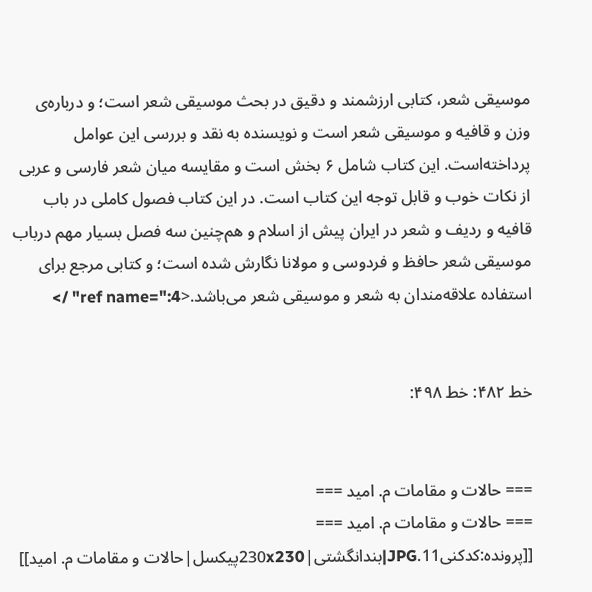موسیقی شعر، کتابی ارزشمند و دقیق در بحث موسیقی شعر است؛ و درباره‌ی وزن و قافیه و موسیقی شعر است و نویسنده به نقد و بررسی این عوامل پرداخته‌است. این کتاب شامل ۶ بخش است و مقایسه میان شعر فارسی و عربی از نکات خوب و قابل توجه این کتاب است. در این کتاب فصول کاملی در باب قافیه و ردیف و شعر در ایران پیش از اسلام و هم‌چنین سه فصل بسیار مهم درباب موسیقی شعر حافظ و فردوسی و مولانا نگارش شده است؛ و کتابی مرجع برای استفاده علاقه‌مندان به شعر و موسیقی شعر می‌باشد.<ref name=":4" />


خط ۴۸۲: خط ۴۹۸:


=== حالات و مقامات م. امید ===
=== حالات و مقامات م. امید ===
[[پرونده:کدکنی11.JPG|بندانگشتی|230x230پیکسل|حالات و مقامات م. امید]]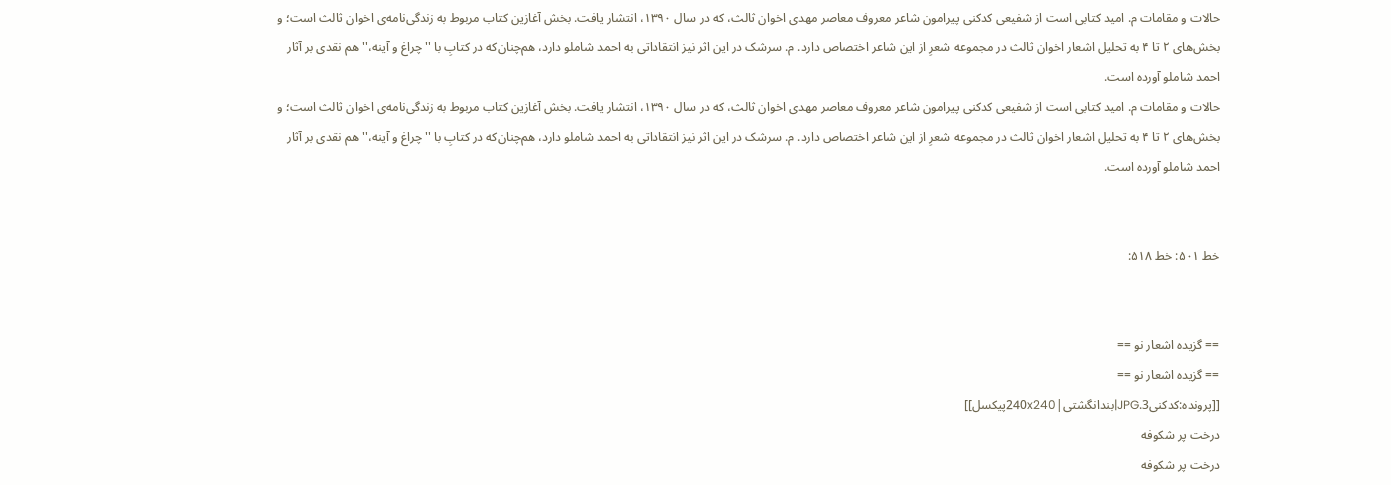حالات و مقامات م. امید کتابی است از شفیعی کدکنی پیرامون شاعر معروف معاصر مهدی اخوان ثالث، که در سال ۱۳۹۰، انتشار یافت. بخش آغازین کتاب مربوط به زندگی‌نامه‌ی اخوان ثالث است؛ و بخش‌های ۲ تا ۴ به تحلیل اشعار اخوان ثالث در مجموعه شعرِ از این شاعر اختصاص دارد. م. سرشک در این اثر نیز انتقاداتی به احمد شاملو دارد، هم‌چنان‌که در کتابِ با ''چراغ و آینه،''هم نقدی بر آثار احمد شاملو آورده است.
حالات و مقامات م. امید کتابی است از شفیعی کدکنی پیرامون شاعر معروف معاصر مهدی اخوان ثالث، که در سال ۱۳۹۰، انتشار یافت. بخش آغازین کتاب مربوط به زندگی‌نامه‌ی اخوان ثالث است؛ و بخش‌های ۲ تا ۴ به تحلیل اشعار اخوان ثالث در مجموعه شعرِ از این شاعر اختصاص دارد. م. سرشک در این اثر نیز انتقاداتی به احمد شاملو دارد، هم‌چنان‌که در کتابِ با ''چراغ و آینه،''هم نقدی بر آثار احمد شاملو آورده است.


خط ۵۰۱: خط ۵۱۸:


== گزیده اشعار نو ==
== گزیده اشعار نو ==
[[پرونده:کدکنی3.JPG|بندانگشتی|240x240پیکسل]]
درخت پر شکوفه
درخت پر شکوفه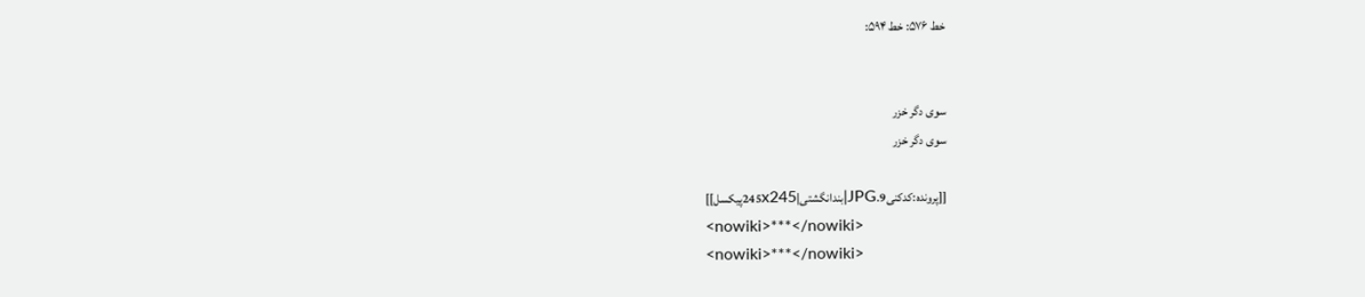خط ۵۷۶: خط ۵۹۴:


سوی دگر خزر
سوی دگر خزر

[[پرونده:کدکنی9.JPG|بندانگشتی|245x245پیکسل]]
<nowiki>***</nowiki>
<nowiki>***</nowiki>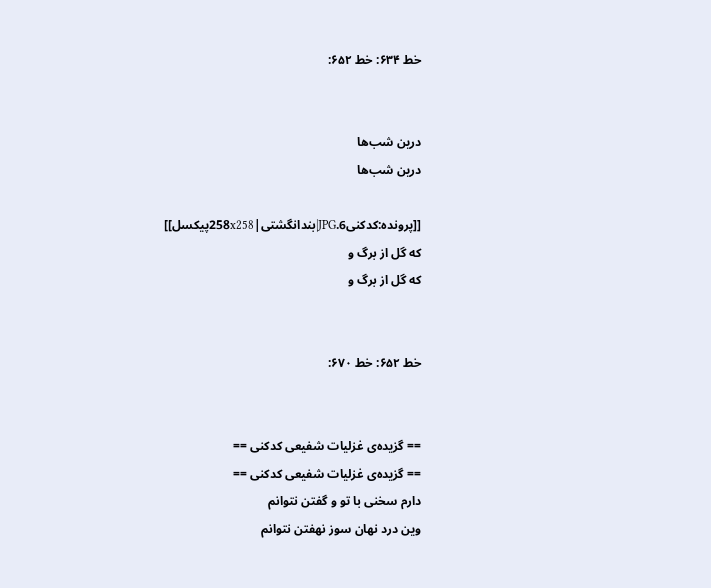خط ۶۳۴: خط ۶۵۲:


درین شب‌ها
درین شب‌ها

[[پرونده:کدکنی6.JPG|بندانگشتی|258x258پیکسل]]
که گل از برگ و
که گل از برگ و


خط ۶۵۲: خط ۶۷۰:


== گزیده‌ی غزلیات شفیعی کدکنی ==
== گزیده‌ی غزلیات شفیعی کدکنی ==
دارم سخنی با تو و گفتن نتوانم
وین درد نهان سوز نهفتن نتوانم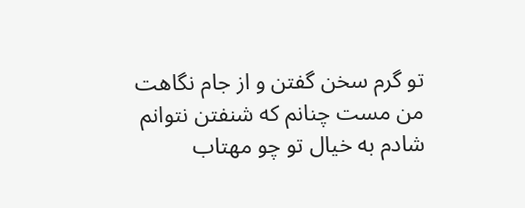تو گرم سخن گفتن و از جام نگاهت
من مست چنانم که شنفتن نتوانم
شادم به خیال تو چو مهتاب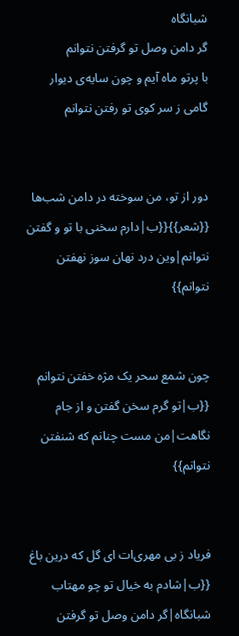شبانگاه
گر دامن وصل تو گرفتن نتوانم
با پرتو ماه آیم و چون سایه‌ی دیوار
گامی ز سر کوی تو رفتن نتوانم


دور از تو، من سوخته در دامن شب‌ها
{{شعر}}{{ب|دارم سخنی با تو و گفتن نتوانم|وین درد نهان سوز نهفتن نتوانم}}


چون شمع سحر یک مژه خفتن نتوانم
{{ب|تو گرم سخن گفتن و از جام نگاهت|من مست چنانم که شنفتن نتوانم}}


فریاد ز بی مهری‌ات ای گل که درین باغ
{{ب|شادم به خیال تو چو مهتاب شبانگاه|گر دامن وصل تو گرفتن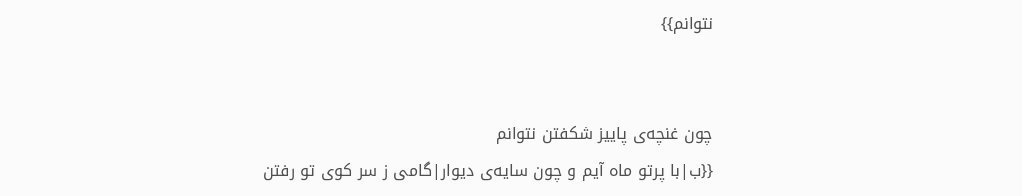نتوانم}}


چون غنچه‌ی پاییز شکفتن نتوانم
{{ب|با پرتو ماه آیم و چون سایه‌ی دیوار|گامی ز سر کوی تو رفتن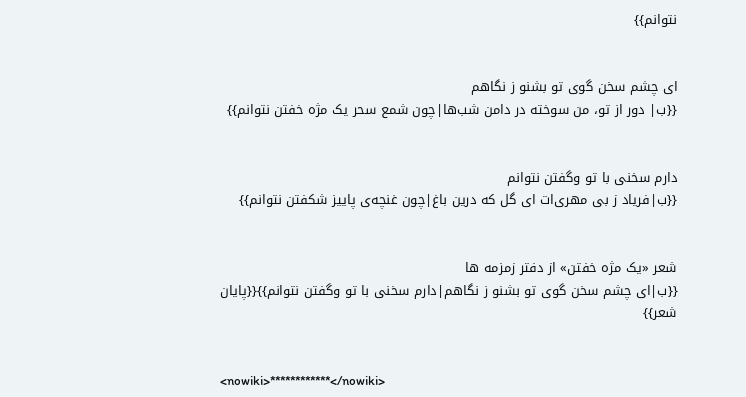نتوانم}}


ای چشم سخن گوی تو بشنو ز نگاهم
{{ب| دور از تو، من سوخته در دامن شب‌ها|چون شمع سحر یک مژه خفتن نتوانم}}


دارم سخنی با تو وگفتن نتوانم
{{ب|فریاد ز بی مهری‌ات ای گل که درین باغ|چون غنچه‌ی پاییز شکفتن نتوانم}}


شعر «یک مژه خفتن» از دفتر زمزمه ها
{{ب|ای چشم سخن گوی تو بشنو ز نگاهم|دارم سخنی با تو وگفتن نتوانم}}{{پایان شعر}}


<nowiki>************</nowiki>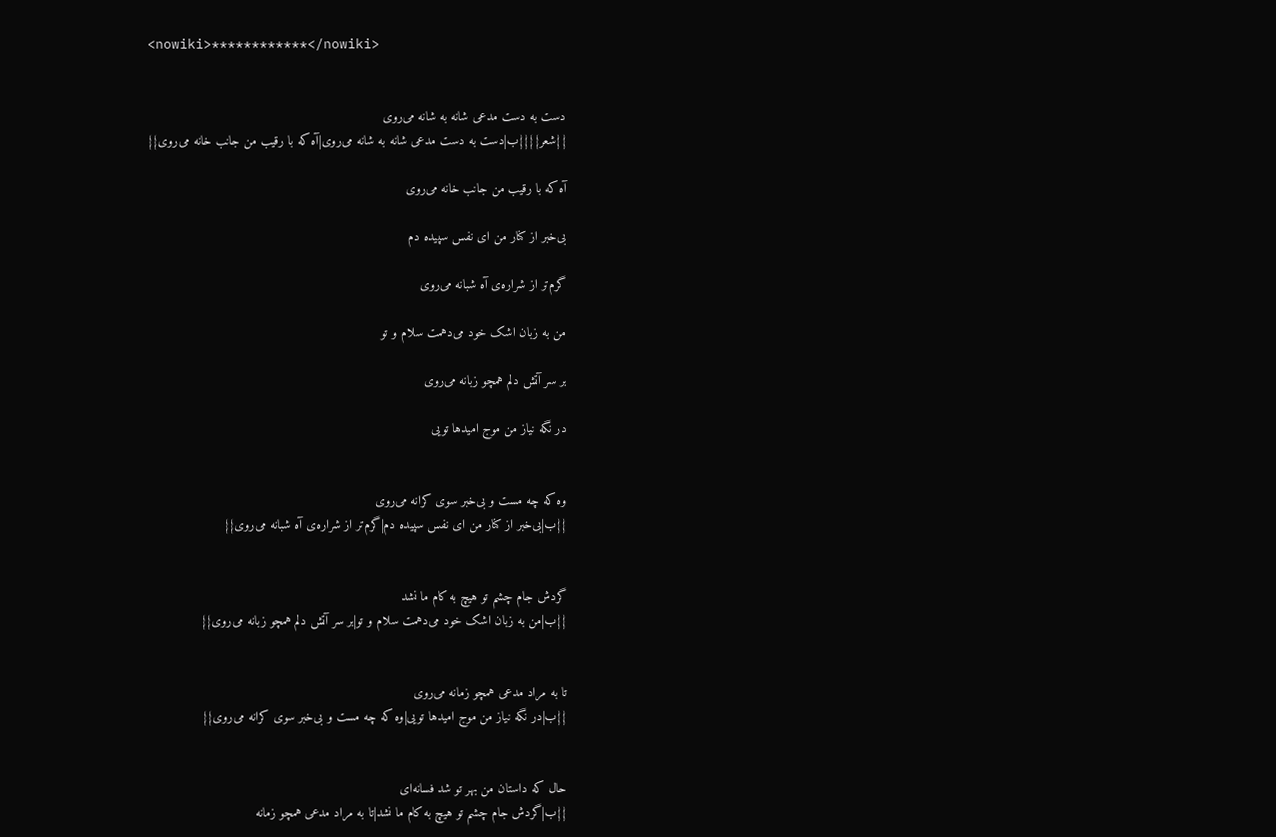<nowiki>************</nowiki>


دست به دست مدعی شانه به شانه می‌روی
{{شعر}}{{ب|دست به دست مدعی شانه به شانه می‌روی|آه که با رقیب من جانب خانه می‌روی}}

آه که با رقیب من جانب خانه می‌روی

بی‌خبر از کنار من ای نفس سپیده دم

گرم‌تر از شراره‌ی آه شبانه می‌روی

من به زبان اشک خود می‌دهمت سلام و تو

بر سر آتش دلم همچو زبانه می‌روی

در نگه نیاز من موج امیدها تویی


وه که چه مست و بی‌خبر سوی کرانه می‌روی
{{ب|بی‌خبر از کنار من ای نفس سپیده دم|گرم‌تر از شراره‌ی آه شبانه می‌روی}}


گردش جام چشم تو هیچ به کام ما نشد
{{ب|من به زبان اشک خود می‌دهمت سلام و تو|بر سر آتش دلم همچو زبانه می‌روی}}


تا به مراد مدعی همچو زمانه می‌روی
{{ب|در نگه نیاز من موج امیدها تویی|وه که چه مست و بی‌خبر سوی کرانه می‌روی}}


حال که داستان من بهر تو شد فسانه‌ای
{{ب|گردش جام چشم تو هیچ به کام ما نشد|تا به مراد مدعی همچو زمانه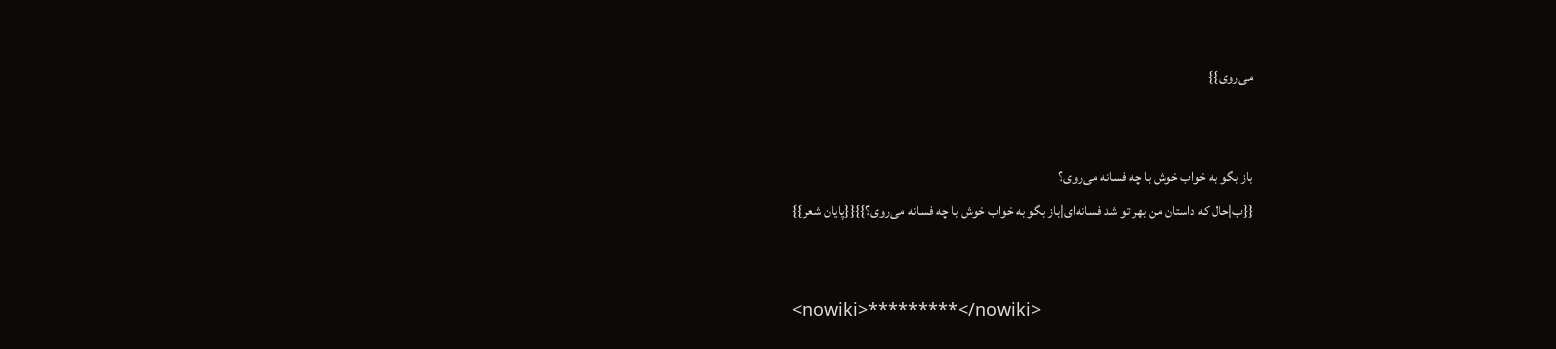می‌روی}}


باز بگو به خواب خوش با چه فسانه می‌روی؟
{{ب|حال که داستان من بهر تو شد فسانه‌ای|باز بگو به خواب خوش با چه فسانه می‌روی؟}}{{پایان شعر}}


<nowiki>*********</nowiki>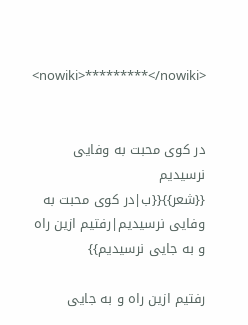<nowiki>*********</nowiki>


در کوی محبت به وفایی نرسیدیم
{{شعر}}{{ب|در کوی محبت به وفایی نرسیدیم|رفتیم ازین راه و به جایی نرسیدیم}}

رفتیم ازین راه و به جایی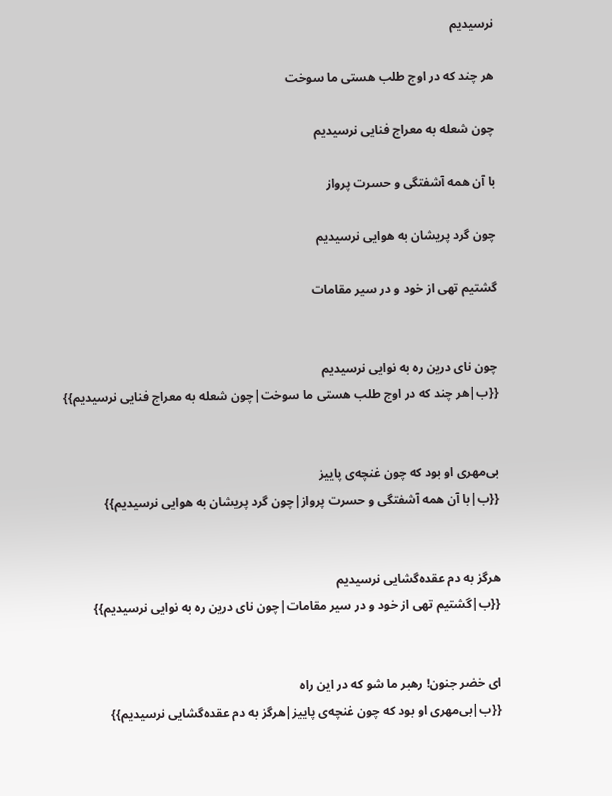نرسیدیم

هر چند که در اوج طلب هستی ما سوخت

چون شعله به معراج فنایی نرسیدیم

با آن همه آشفتگی و حسرت پرواز

چون گرد پریشان به هوایی نرسیدیم

گشتیم تهی از خود و در سیر مقامات


چون نای درین ره به نوایی نرسیدیم
{{ب|هر چند که در اوج طلب هستی ما سوخت|چون شعله به معراج فنایی نرسیدیم}}


بی‌مهری او بود که چون غنچه‌ی پاییز
{{ب|با آن همه آشفتگی و حسرت پرواز|چون گرد پریشان به هوایی نرسیدیم}}


هرگز به دم عقده‌گشایی نرسیدیم
{{ب|گشتیم تهی از خود و در سیر مقامات|چون نای درین ره به نوایی نرسیدیم}}


ای خضر جنون! رهبر ما شو که در این راه
{{ب|بی‌مهری او بود که چون غنچه‌ی پاییز|هرگز به دم عقده‌گشایی نرسیدیم}}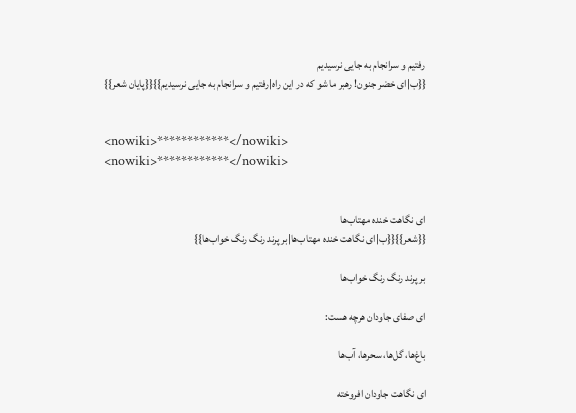رفتیم و سرانجام به جایی نرسیدیم
{{ب|ای خضر جنون! رهبر ما شو که در این راه|رفتیم و سرانجام به جایی نرسیدیم}}{{پایان شعر}}


<nowiki>************</nowiki>
<nowiki>************</nowiki>


ای نگاهت خنده مهتاب‌ها
{{شعر}}{{ب|ای نگاهت خنده مهتاب‌ها|بر پرند رنگ رنگ خواب‌ها}}

بر پرند رنگ رنگ خواب‌ها

ای صفای جاودان هرچه هست:

باغ‌ها، گل‌ها، سحرها، آب‌ها

ای نگاهت جاودان افروخته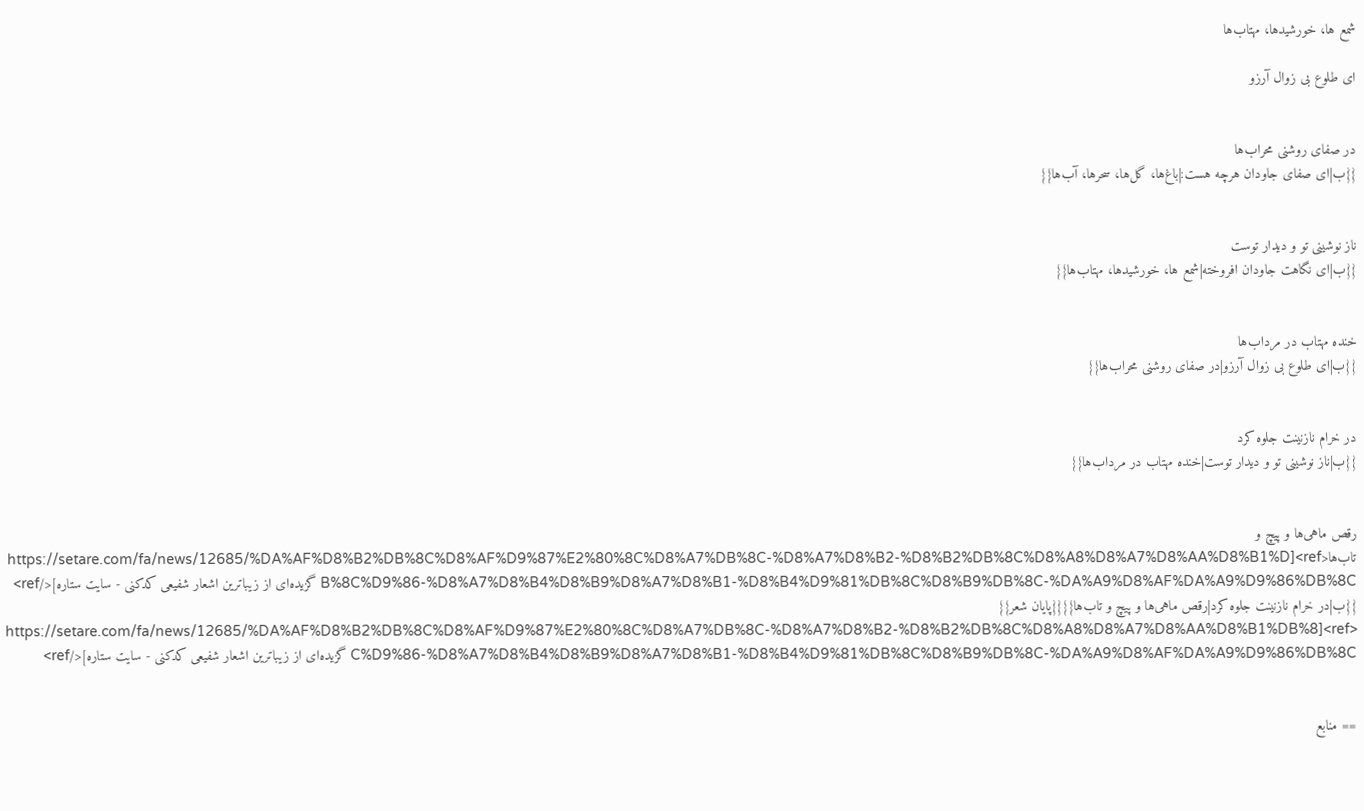شمع ها، خورشیدها، مهتاب‌ها

ای طلوع بی زوال آرزو


در صفای روشنی محراب‌ها
{{ب|ای صفای جاودان هرچه هست:|باغ‌ها، گل‌ها، سحرها، آب‌ها}}


ناز نوشینی تو و دیدار توست
{{ب|ای نگاهت جاودان افروخته|شمع ها، خورشیدها، مهتاب‌ها}}


خنده مهتاب در مرداب‌ها
{{ب|ای طلوع بی زوال آرزو|در صفای روشنی محراب‌ها}}


در خرام نازنینت جلوه کرد
{{ب|ناز نوشینی تو و دیدار توست|خنده مهتاب در مرداب‌ها}}


رقص ماهی‌ها و پیچ و تاب‌ها<ref>[https://setare.com/fa/news/12685/%DA%AF%D8%B2%DB%8C%D8%AF%D9%87%E2%80%8C%D8%A7%DB%8C-%D8%A7%D8%B2-%D8%B2%DB%8C%D8%A8%D8%A7%D8%AA%D8%B1%DB%8C%D9%86-%D8%A7%D8%B4%D8%B9%D8%A7%D8%B1-%D8%B4%D9%81%DB%8C%D8%B9%DB%8C-%DA%A9%D8%AF%DA%A9%D9%86%DB%8C گزیده‌ای از زیباترین اشعار شفیعی کدکنی - سایت ستاره]</ref>
{{ب|در خرام نازنینت جلوه کرد|رقص ماهی‌ها و پیچ و تاب‌ها}}{{پایان شعر}}
<ref>[https://setare.com/fa/news/12685/%DA%AF%D8%B2%DB%8C%D8%AF%D9%87%E2%80%8C%D8%A7%DB%8C-%D8%A7%D8%B2-%D8%B2%DB%8C%D8%A8%D8%A7%D8%AA%D8%B1%DB%8C%D9%86-%D8%A7%D8%B4%D8%B9%D8%A7%D8%B1-%D8%B4%D9%81%DB%8C%D8%B9%DB%8C-%DA%A9%D8%AF%DA%A9%D9%86%DB%8C گزیده‌ای از زیباترین اشعار شفیعی کدکنی - سایت ستاره]</ref>


== منابع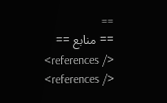==
== منابع ==
<references />
<references />